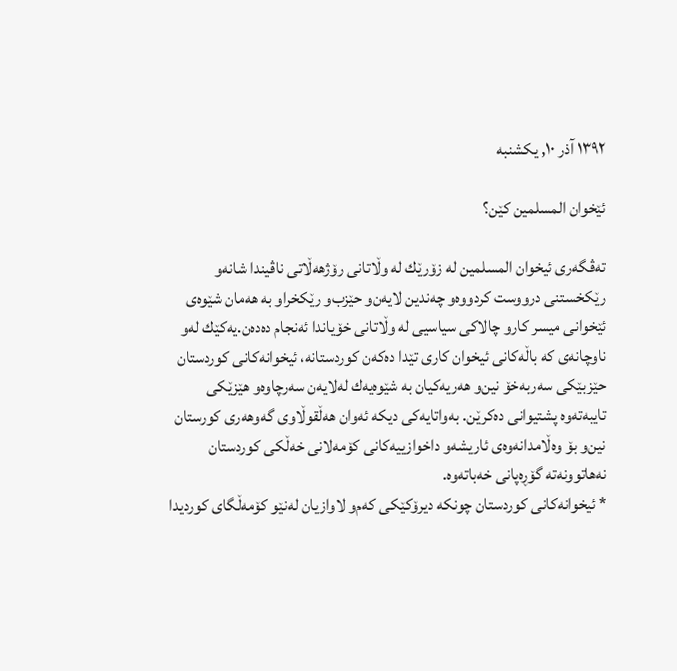۱۳۹۲ آذر ۱۰, یکشنبه

ئێخوان المسلمین كێن؟

ته‌ڤگه‌ری‌ ئیخوان المسلمین له‌ زۆرێك له‌ وڵاتانی‌ رۆژهه‌ڵاتی‌ ناڤیندا شانه‌‌و رێكخستنی‌ درووست كردووه‌‌و چه‌ندین لایه‌ن‌و حێزب‌و رێكخراو به‌ هه‌مان شێوه‌ی‌ ئێخوانی‌ میسر كارو چالاكی‌ سیاسیی‌ له‌ وڵاتانی‌ خۆیاندا ئه‌نجام ده‌ده‌ن.یه‌كێك له‌و ناوچانه‌ی‌ كه‌ باڵه‌كانی‌ ئیخوان كاری‌ تێدا ده‌كه‌ن كوردستانه‌، ئیخوانه‌كانی‌ كوردستان حێزبێكی‌ سه‌ربه‌خۆ نین‌و هه‌ریه‌كیان به‌ شێوه‌یه‌ك له‌لایه‌ن سه‌رچاوه‌و هێزێكی‌ تایبه‌ته‌وه‌ پشتیوانی‌ ده‌كرێن. به‌واتایه‌كی‌ دیكه‌ ئه‌وان هه‌ڵقوڵاوی‌ گه‌وهه‌ری‌ كورستان نین‌و بۆ وه‌ڵامدانه‌وه‌ی‌ ئاریشه‌‌و داخوازییه‌كانی‌ كۆمه‌لانی‌ خه‌ڵكی‌ كوردستان نه‌هاتوونه‌ته‌ گۆڕه‌پانی‌ خه‌باته‌وه‌.
* ئیخوانه‌كانی‌ كوردستان چونكه‌ دیرۆكێكی‌ كه‌م‌و لاوازیان له‌نێو كۆمه‌ڵگای‌ كوردیدا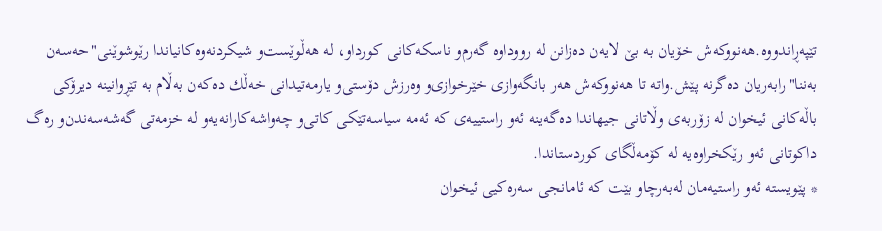تێپه‌ڕاندووه‌.هه‌نووكه‌ش خۆیان به‌ بێ‌ لایه‌ن ده‌زانن له‌ رووداوه‌ گه‌رم‌و ناسكه‌كانی‌ كوردا‌و، له‌ هه‌ڵوێست‌و شیكردنه‌وه‌كانیاندا رێوشوێنی‌"حه‌سه‌ن به‌ننا"رابه‌ریان ده‌گرنه‌ پێش.واته‌ تا هه‌نووكه‌ش هه‌ر بانگه‌وازی‌ خێرخوازی‌‌و وه‌رزش دۆستی‌‌و یارمه‌تیدانی‌ خه‌ڵك ده‌كه‌ن به‌ڵام به‌ تێڕوانینه‌ دیرۆكی‌ باڵه‌كانی‌ ئیخوان له‌ زۆربه‌ی‌ وڵاتانی‌ جیهاندا ده‌گه‌ینه‌ ئه‌و راستییه‌ی‌ كه‌ ئه‌مه‌ سیاسه‌تێكی‌ كاتی‌‌و چه‌واشه‌كارانه‌یه‌‌و له‌ خزمه‌تی‌ گه‌شه‌سه‌ندن‌و ره‌گ داكوتانی‌ ئه‌و رێكخراوه‌یه‌ له‌ كۆمه‌ڵگای‌ كوردستاندا.
* پێویسته‌ ئه‌و راستیه‌مان له‌به‌رچاو بێت كه‌ ئامانجی‌ سه‌ره‌كیی‌ ئیخوان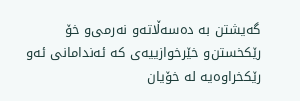گه‌یشتن به‌ ده‌سه‌ڵاته‌‌و نه‌رمی‌‌و خۆ رێكخستن‌و خێرخوازییه‌ی‌ كه‌ ئه‌ندامانی‌ ئه‌و رێكخراوه‌یه‌ له‌ خۆیان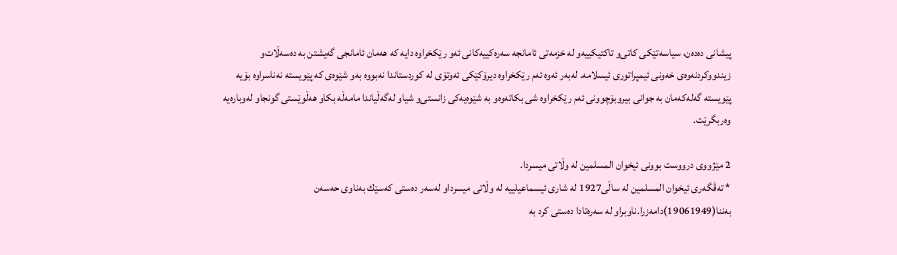پیشانی‌ ده‌ده‌ن، سیاسه‌تێكی‌ كاتی‌‌و تاكتیكییه‌‌و له‌ خزمه‌تی‌ ئامانجه‌ سه‌ره‌كییه‌كانی‌ ئه‌و رێكخراوه‌ دایه‌ كه‌ هه‌مان ئامانجی‌ گه‌یشتن به‌ ده‌سه‌ڵات‌و زیندووكردنه‌وه‌ی‌ خه‌ونی‌ ئیمپراتوری‌ ئیسلامه‌. له‌به‌ر ئه‌وه‌ ئه‌م رێكخراوه‌ دیرۆكێكی‌ ئه‌وتۆی‌ له‌ كوردستاندا نه‌بووه‌ به‌و شێوه‌ی‌ كه‌ پێویسته‌ نه‌ناسراوه‌ بۆیه‌ پێویسته‌ گه‌له‌كه‌مان به‌ جوانی‌ بیروبۆچوونی‌ ئه‌م رێكخراوه‌ شی‌ بكاته‌وه‌‌و به‌ شێوه‌یه‌كی‌ زانستی‌‌و شیاو له‌گه‌ڵیاندا مامه‌ڵه‌ بكا‌و هه‌ڵوێستی‌ گونجاو له‌وباره‌یه‌ وه‌ربگرێت.

2 مێژووی‌ درووست بوونی‌ ئیخوان المسلمین له‌ وڵاتی‌ میسردا.
* ته‌ڤگه‌ری‌ ئیخوان المسلمین له‌ ساڵی‌1927 له‌ شاری‌ ئیسماعیلییه‌ له‌ وڵاتی‌ میسردا‌و له‌سه‌ر ده‌ستی‌ كه‌سێك به‌ناوی‌ حه‌سه‌ن به‌ننا(19061949)دامه‌زرا.ناوبراو له‌ سه‌ره‌تادا ده‌ستی‌ كرد به‌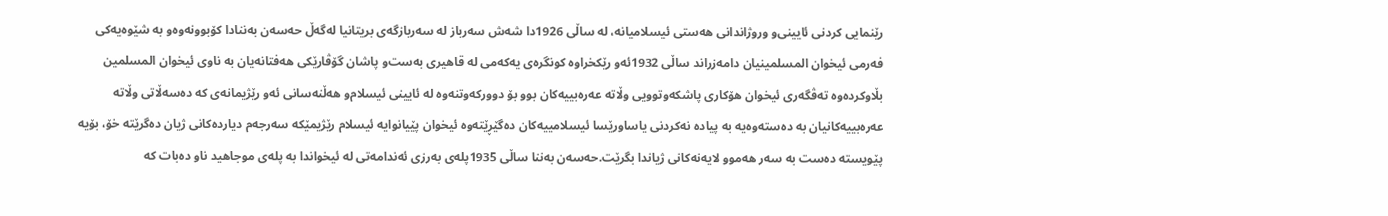رێنمایی‌ كردنی‌ ئایینی‌‌و وروژاندانی‌ هه‌ستی‌ ئیسلامیانه‌، له‌ ساڵی‌ 1926دا شه‌ش سه‌رباز له‌ سه‌ربازگه‌ی‌ بریتانیا له‌گه‌ڵ حه‌سه‌ن به‌ننادا كۆبوونه‌وه‌‌و به‌ شێوه‌یه‌كی‌ فه‌رمی‌ ئیخوان المسلمینیان دامه‌زراند ساڵی‌ 1932ئه‌و رێكخراوه‌ كونگره‌ی‌ یه‌كه‌می‌ له‌ قاهیری‌ به‌ست‌و پاشان گۆڤارێكی‌ هه‌فتانه‌یان به‌ ناوی‌ ئیخوان المسلمین بڵاوكرده‌وه‌ ته‌ڤگه‌ری‌ ئیخوان هۆكاری‌ پاشكه‌وتوویی‌ وڵاته‌ عه‌ره‌بییه‌كان بوو بۆ دووركه‌وتنه‌وه‌ له‌ ئایینی‌ ئیسلام‌و هه‌ڵنه‌سانی‌ ئه‌و رێژیمانه‌ی‌ كه‌ ده‌سه‌ڵاتی‌ وڵاته‌ عه‌ره‌بییه‌كانیان به‌ ده‌سته‌وه‌یه‌ به‌ پیاده‌ نه‌كردنی‌ یاسا‌ورێسا ئیسلامییه‌كان ده‌گێڕێته‌وه‌ ئیخوان پێیانوایه‌ ئیسلام رێژیمێكه‌ سه‌رجه‌م دیارده‌كانی‌ ژیان ده‌گرێته‌ خۆ، بۆیه‌ پێویسته‌ ده‌ست به‌ سه‌ر هه‌موو لایه‌نه‌كانی‌ ژیاندا بگرێت.حه‌سه‌ن به‌ننا ساڵی‌ 1935پله‌ی‌ به‌رزی‌ ئه‌ندامه‌تی‌ له‌ ئیخواندا به‌ پله‌ی‌ موجاهید ناو ده‌بات كه‌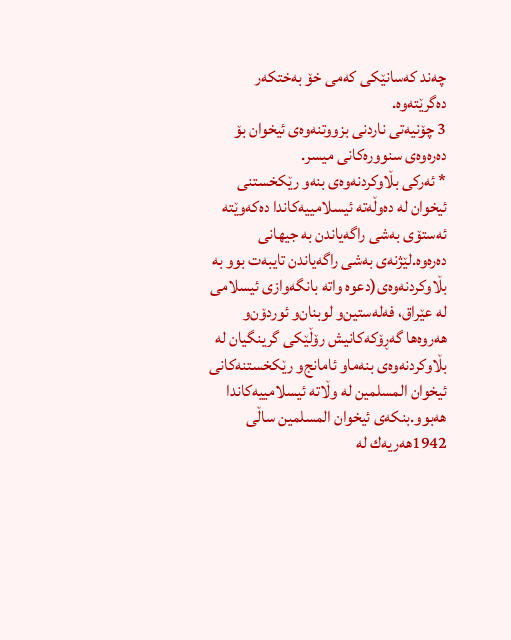چه‌ند كه‌سانێكی‌ كه‌می‌ خۆ به‌ختكه‌ر ده‌گرێته‌وه‌.
3 چۆنیه‌تی‌ ناردنی‌ بزووتنه‌وه‌ی‌ ئیخوان بۆ ده‌ره‌وه‌ی‌ سنووره‌كانی‌ میسر.
* ئه‌ركی‌ بڵاوكردنه‌وه‌ی‌ بنه‌و رێكخستنی‌ ئیخوان له‌ ده‌وڵه‌ته‌ ئیسلامییه‌كاندا ده‌كه‌وێته‌ ئه‌ستۆی‌ به‌شی‌ راگه‌یاندن به‌ جیهانی‌ ده‌ره‌وه‌.لێژنه‌ی‌ به‌شی‌ راگه‌یاندن تایبه‌ت بوو به‌ بڵاوكردنه‌وه‌ی‌(دعوه‌ واته‌ بانگه‌وازی‌ ئیسلامی‌ له‌ عێراق، فه‌له‌ستین‌و لوبنان‌و ئوردۆن‌و هه‌روه‌ها گه‌ڕۆكه‌كانیش رۆڵێكی‌ گرینگیان له‌ بڵاوكردنه‌وه‌ی‌ بنه‌ما‌و ئامانج‌و رێكخستنه‌كانی‌ ئیخوان المسلمین له‌ وڵاته‌ ئیسلامییه‌كاندا هه‌بوو.بنكه‌ی‌ ئیخوان المسلمین ساڵی‌ 1942هه‌ریه‌ك له‌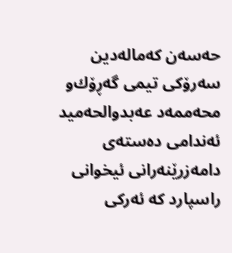حه‌سه‌ن كه‌ماله‌دین سه‌رۆكی‌ تیمی‌ گه‌ڕۆك‌و محه‌ممه‌د عه‌بدوالحه‌مید ئه‌ندامی‌ ده‌سته‌ی‌ دامه‌زرێنه‌رانی‌ ئیخوانی‌ راسپارد كه‌ ئه‌ركی‌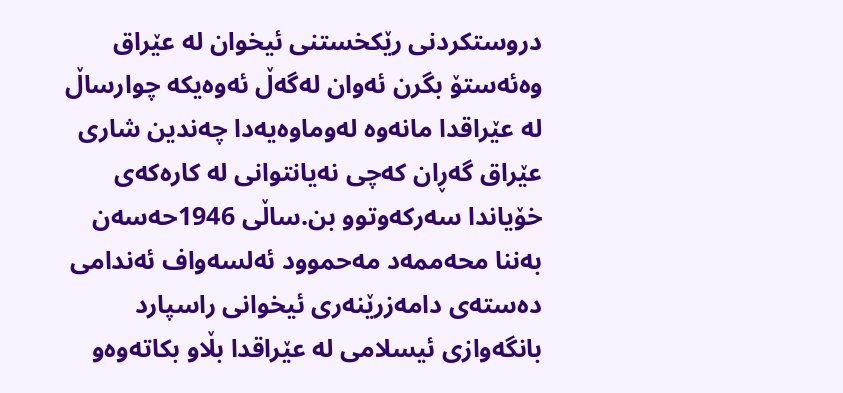دروستكردنی‌ رێكخستنی‌ ئیخوان له‌ عێراق وه‌ئه‌ستۆ بگرن ئه‌وان له‌گه‌ڵ ئه‌وه‌یكه‌ چوارساڵ له‌ عێراقدا مانه‌وه‌ له‌وماوه‌یه‌دا چه‌ندین شاری‌ عێراق گه‌ڕان كه‌چی‌ نه‌یانتوانی‌ له‌ كاره‌كه‌ی‌ خۆیاندا سه‌ركه‌وتوو بن.ساڵی‌ 1946حه‌سه‌ن به‌ننا محه‌ممه‌د مه‌حموود ئه‌لسه‌واف ئه‌ندامی‌ ده‌سته‌ی‌ دامه‌زرێنه‌ری‌ ئیخوانی‌ راسپارد بانگه‌وازی‌ ئیسلامی‌ له‌ عێراقدا بڵاو بكاته‌وه‌‌و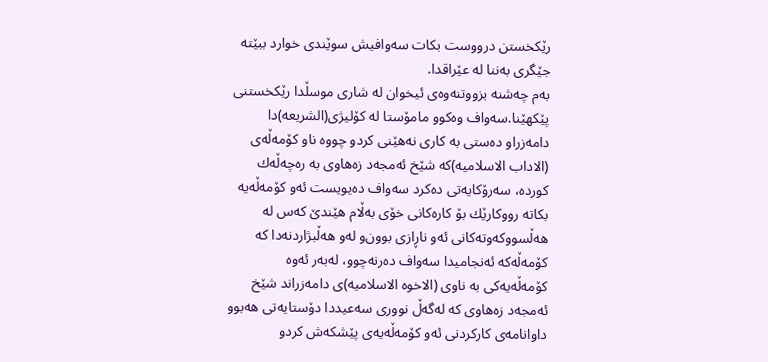رێكخستن درووست بكات سه‌وافیش سوێندی‌ خوارد ببێته‌ جێگری‌ به‌ننا له‌ عێراقدا.
به‌م چه‌شنه‌ بزووتنه‌وه‌ی‌ ئیخوان له‌ شاری‌ موسڵدا رێكخستنی‌ پێكهێنا.سه‌واف وه‌كوو مامۆستا له‌ كۆلیژی‌(الشریعه‌)دا دامه‌زرا‌و ده‌ستی‌ به‌ كاری‌ نه‌هێنی‌ كرد‌و چووه‌ ناو كۆمه‌ڵه‌ی‌ (الاداب الاسلامیه‌)كه‌ شێخ ئه‌مجه‌د زه‌هاوی‌ به‌ ره‌چه‌ڵه‌ك كورده‌، سه‌رۆكایه‌تی‌ ده‌كرد سه‌واف ده‌یویست ئه‌و كۆمه‌ڵه‌یه‌ بكاته‌ رووكارێك بۆ كاره‌كانی‌ خۆی‌ به‌ڵام هێندێ‌ كه‌س له‌ هه‌ڵسووكه‌وته‌كانی‌ ئه‌و ناڕازی‌ بوون‌و له‌و هه‌ڵبژاردنه‌دا كه‌ كۆمه‌ڵه‌كه‌ ئه‌نجامیدا سه‌واف ده‌رنه‌چوو، له‌به‌ر ئه‌وه‌ كۆمه‌ڵه‌یه‌كی‌ به‌ ناوی‌ (الاخوه‌ الاسلامیه‌)ی‌ دامه‌زراند شێخ ئه‌مجه‌د زه‌هاوی‌ كه‌ له‌گه‌ڵ نووری‌ سه‌عیددا دۆستایه‌تی‌ هه‌بوو داوانامه‌ی‌ كاركردنی‌ ئه‌و كۆمه‌ڵه‌یه‌ی‌ پێشكه‌ش كرد‌و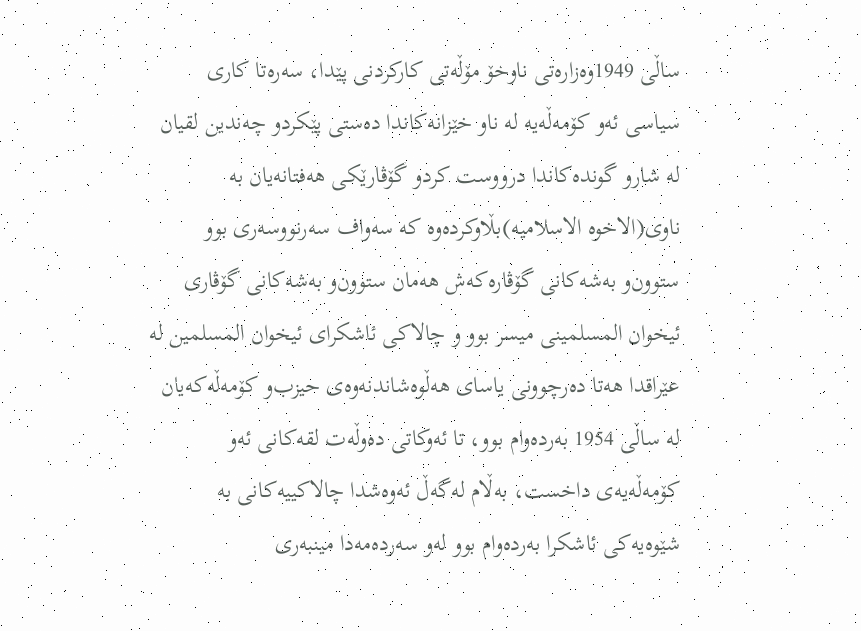ساڵی‌ 1949وه‌زاره‌تی‌ ناوخۆ مۆڵه‌تی‌ كاركردنی‌ پێدا، سه‌ره‌تا كاری‌ سیاسی‌ ئه‌و كۆمه‌ڵه‌یه‌ له‌ ناو خێزانه‌كاندا ده‌ستی‌ پێكرد‌و چه‌ندین لقیان له‌ شار‌و گونده‌كاندا درووست كرد‌و گۆڤارێكی‌ هه‌فتانه‌یان به‌ ناوی‌(الاخوه‌ الاسلامیه‌)بڵاوكرده‌وه‌ كه‌ سه‌واف سه‌رنووسه‌ری‌ بوو ستوون‌و به‌شه‌كانی‌ گۆڤاره‌كه‌ش هه‌مان ستوون‌و به‌شه‌كانی‌ گۆڤاری‌ ئیخوان المسلمینی‌ میسر بوو ‌و چالاكی‌ ئاشكرای‌ ئیخوان المسلمین له‌ عێراقدا هه‌تا ده‌رچوونی‌ یاسای‌ هه‌ڵوه‌شاندنه‌وه‌ی‌ حیزب‌و كۆمه‌ڵه‌كه‌یان له‌ ساڵی‌ 1954 به‌رده‌وام بوو، تا ئه‌وكاتی‌ ده‌وڵه‌ت لقه‌كانی‌ ئه‌و كۆمه‌ڵه‌یه‌ی‌ داخست، به‌ڵام له‌گه‌ڵ ئه‌وه‌شدا چالاكییه‌كانی‌ به‌ شێوه‌یه‌كی‌ ئاشكرا به‌رده‌وام بوو له‌و سه‌رده‌مه‌دا مینبه‌ری‌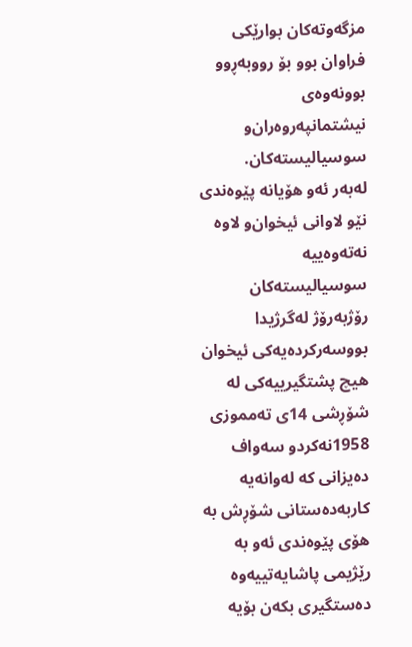مزگه‌وته‌كان بوارێكی‌ فراوان بوو بۆ رووبه‌ڕوو بوونه‌وه‌ی‌ نیشتمانپه‌روه‌ران‌و سوسیالیسته‌كان.
له‌به‌ر ئه‌و هۆیانه‌ پێوه‌ندی‌ نێو لاوانی‌ ئیخوان‌و لاوه‌ نه‌ته‌وه‌ییه‌ سوسیالیسته‌كان رۆژبه‌رۆژ له‌گرژیدا بووسه‌ركرده‌یه‌كی‌ ئیخوان هیچ پشتگیرییه‌كی‌ له‌ شۆڕشی‌ 14ی‌ ته‌مموزی‌ 1958نه‌كرد‌و سه‌واف ده‌یزانی‌ كه‌ له‌وانه‌یه‌ كاربه‌ده‌ستانی‌ شۆڕش به‌ هۆی‌ پێوه‌ندی‌ ئه‌و به‌ رێژیمی‌ پاشایه‌تییه‌وه‌ ده‌ستگیری‌ بكه‌ن بۆیه‌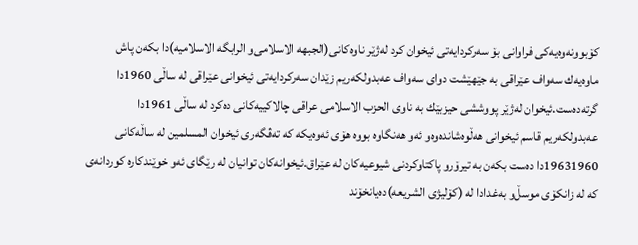كۆبوونه‌وه‌یه‌كی‌ فراوانی‌ بۆ سه‌ركردایه‌تی‌ ئیخوان كرد له‌ژێر ناوه‌كانی‌(الجبهه‌ الاسلامی‌‌و الرابگه الاسلامیه‌)دا بكه‌ن پاش ماوه‌یه‌ك سه‌واف عێراقی‌ به‌ جێهێشت دوای‌ سه‌واف عه‌بدولكه‌ریم زێدان سه‌ركردایه‌تی‌ ئیخوانی‌ عێراقی‌ له‌ ساڵی‌ 1960دا گرته‌ده‌ست.ئیخوان له‌ژێر پووششی‌ حیزبێك به‌ ناوی‌ الحزب الاسلامی‌ عراقی‌ چالاكییه‌كانی‌ ده‌كرد له‌ ساڵی‌ 1961دا عه‌بدولكه‌ریم قاسم ئیخوانی‌ هه‌ڵوه‌شانده‌وه‌‌و ئه‌و هه‌نگاوه‌ بووه‌ هۆی‌ ئه‌وه‌یكه‌ كه‌ ته‌ڤگه‌ری‌ ئیخوان المسلمین له‌ ساڵه‌كانی‌ 19631960دا ده‌ست بكه‌ن به‌ تیرۆر‌و پاكتاوكردنی‌ شیوعیه‌كان له‌ عێراق.ئیخوانه‌كان توانیان له‌ رێگای‌ ئه‌و خوێندكاره‌ كوردانه‌ی‌ كه‌ له‌ زانكۆی‌ موسڵ‌و به‌غدادا له‌ (كۆلیژی‌ الشریعه‌)ده‌یانخۆند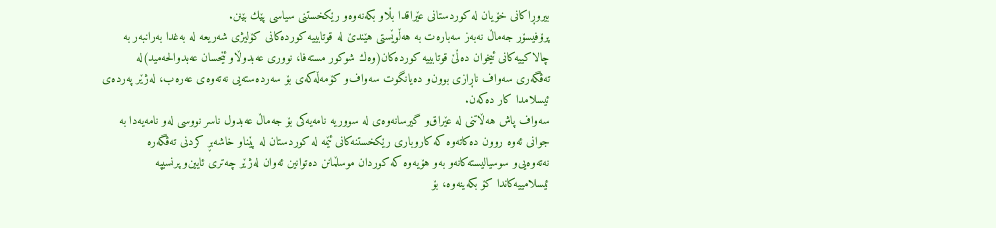بیروڕاكانی‌ خۆیان له‌ كوردستانی‌ عێراقدا بڵاو بكه‌نه‌وه‌‌و رێكخستنی‌ سیاسی‌ پێك بێنن.
پرۆفیسۆر جه‌ماڵ نه‌به‌ز سه‌باره‌ت به‌ هه‌ڵوێستی‌ هێندێ‌ له‌ قوتابییه‌ كورده‌كانی‌ كۆلیژی‌ شه‌ریعه‌ له‌ به‌غدا به‌رانبه‌ر به‌ چالاكییه‌كانی‌ ئیخوان ده‌ڵێ‌ قوتابییه‌ كورده‌كان(وه‌ك شوكور مسته‌فا، نووری‌ عه‌بدوڵا‌و ئێحسان عه‌بدوالحه‌مید)له‌ ته‌ڤگه‌ری‌ سه‌واف ناڕازی‌ بوون‌و ده‌یانگوت سه‌واف‌و كۆمه‌ڵه‌كه‌ی‌ بۆ سه‌رده‌سته‌یی‌ نه‌ته‌وه‌ی عه‌ره‌ب، له‌ژێر په‌رده‌ی‌ ئیسلامدا كار ده‌كه‌ن.
سه‌واف پاش هه‌ڵاتنی‌ له‌ عێراق‌و گیرسانه‌وه‌ی‌ له‌ سووریه‌ نامه‌یه‌كی‌ بۆ جه‌ماڵ عه‌بدول ناسر نووسی‌ له‌و نامه‌یه‌دا به‌ جوانی‌ ئه‌وه‌ روون ده‌كاته‌وه‌ كه‌ كاروباری‌ رێكخستنه‌كانی‌ ئێمه‌ له‌ كوردستان له‌ پێناو خاشه‌بڕ كردنی‌ ته‌ڤگه‌ره‌ نه‌ته‌وه‌یی‌‌و سوسیالیسته‌كانه‌‌و به‌و هۆیه‌وه‌ كه‌ كوردان موسڵمانن ده‌توانین ئه‌وان له‌ژێر چه‌تری‌ ئایین‌و پرنسیپه‌ ئیسلامییه‌كاندا كۆ بكه‌ینه‌وه‌، بۆ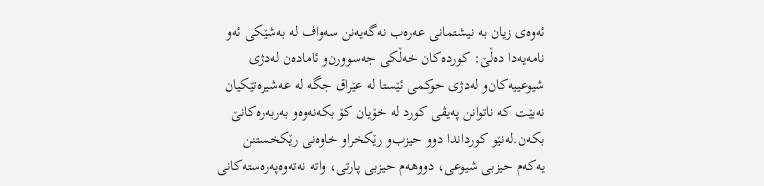ئه‌وه‌ی‌ زیان به‌ نیشتمانی‌ عه‌ره‌ب نه‌گه‌یه‌نن سه‌واف له‌ به‌شێكی‌ ئه‌و نامه‌یه‌دا ده‌ڵێ‌: كورده‌كان خه‌ڵكی‌ جه‌سوورن‌و ئاماده‌ن له‌دژی‌ شیوعییه‌كان‌و له‌دژی‌ حوكمی‌ ئێستا له‌ عێراق جگه‌ له‌ عه‌شیره‌تێكیان نه‌بێت كه‌ ناتوانن په‌یڤی‌ كورد له‌ خۆیان كۆ بكه‌نه‌وه‌‌و به‌ربه‌ره‌كانێ‌ بكه‌ن.له‌نێو كورداندا دوو حیزب‌و رێكخراو خاوه‌نی‌ رێكخستنن یه‌كه‌م حیزبی‌ شیوعی‌، دووهه‌م حیزبی‌ پارتی‌، واته‌ نه‌ته‌وه‌په‌ره‌سته‌كانی‌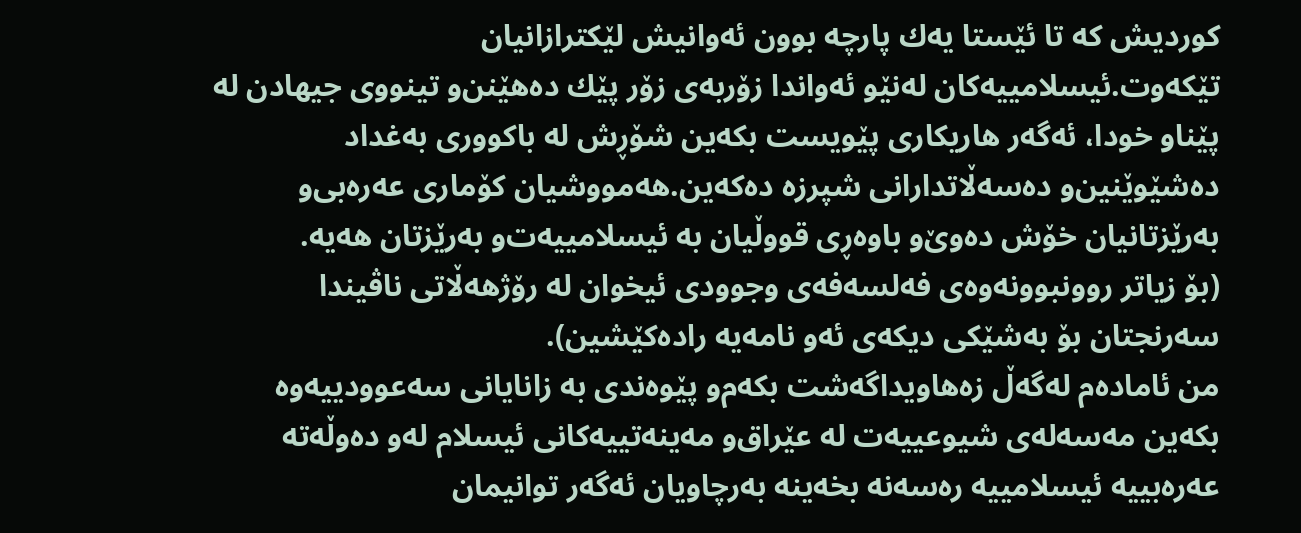كوردیش كه‌ تا ئێستا یه‌ك پارچه‌ بوون ئه‌وانیش لێكترازانیان تێكه‌وت.ئیسلامییه‌كان له‌نێو ئه‌واندا زۆربه‌ی‌ زۆر پێك ده‌هێنن‌و تینووی‌ جیهادن له‌ پێناو خودا، ئه‌گه‌ر هاریكاری‌ پێویست بكه‌ین شۆڕش له‌ باكووری‌ به‌غداد ده‌شێوێنین‌و ده‌سه‌ڵاتدارانی‌ شپرزه‌ ده‌كه‌ین.هه‌مووشیان كۆماری‌ عه‌ره‌بی‌‌و به‌رێزتانیان خۆش ده‌وێ‌‌و باوه‌ڕی‌ قووڵیان به‌ ئیسلامییه‌ت‌و به‌رێزتان هه‌یه‌.
(بۆ زیاتر روونبوونه‌وه‌ی‌ فه‌لسه‌فه‌ی‌ وجوودی‌ ئیخوان له‌ رۆژهه‌ڵاتی‌ ناڤیندا سه‌رنجتان بۆ به‌شێكی‌ دیكه‌ی‌ ئه‌و نامه‌یه‌ راده‌كێشین).
من ئاماده‌م له‌گه‌ڵ زه‌هاویداگه‌شت بكه‌م‌و پێوه‌ندی‌ به‌ زانایانی‌ سه‌عوودییه‌وه‌ بكه‌ین مه‌سه‌له‌ی‌ شیوعییه‌ت له‌ عێراق‌و مه‌ینه‌تییه‌كانی‌ ئیسلام له‌و ده‌وڵه‌ته‌ عه‌ره‌بییه‌ ئیسلامییه‌ ره‌سه‌نه‌ بخه‌ینه‌ به‌رچاویان ئه‌گه‌ر توانیمان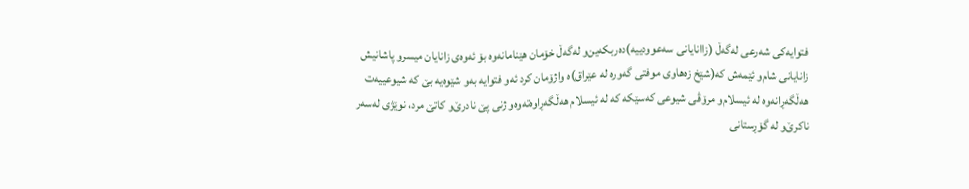فتوایه‌كی‌ شه‌رعی‌ له‌گه‌ڵ (زاانایانی‌ سه‌عوودییه‌)ده‌ربكه‌ین‌و له‌گه‌ڵ خۆمان هێنامانه‌وه‌ بۆ ئه‌وه‌ی‌ زانایان میسر‌و پاشانیش زانایانی‌ شام‌و ئێمه‌ش كه‌(شێخ زه‌هاوی‌ موفتی‌ گه‌وره‌ له‌ عێراق)ه‌ واژۆمان كرد ئه‌و فتوایه‌ به‌و شێوه‌یه‌ بێ‌ كه‌ شیوعییه‌ت هه‌ڵگه‌ڕانه‌وه‌ له‌ ئیسلام‌و مرۆڤی‌ شیوعی‌ كه‌سێكه‌ كه‌ له‌ ئیسلام هه‌ڵگه‌ڕاوه‌ته‌وه‌‌و ژنی‌ پێ‌ نادرێ‌‌و كاتێ‌ مرد، نوێژی‌ له‌سه‌ر ناكرێ‌‌و له‌ گۆڕستانی‌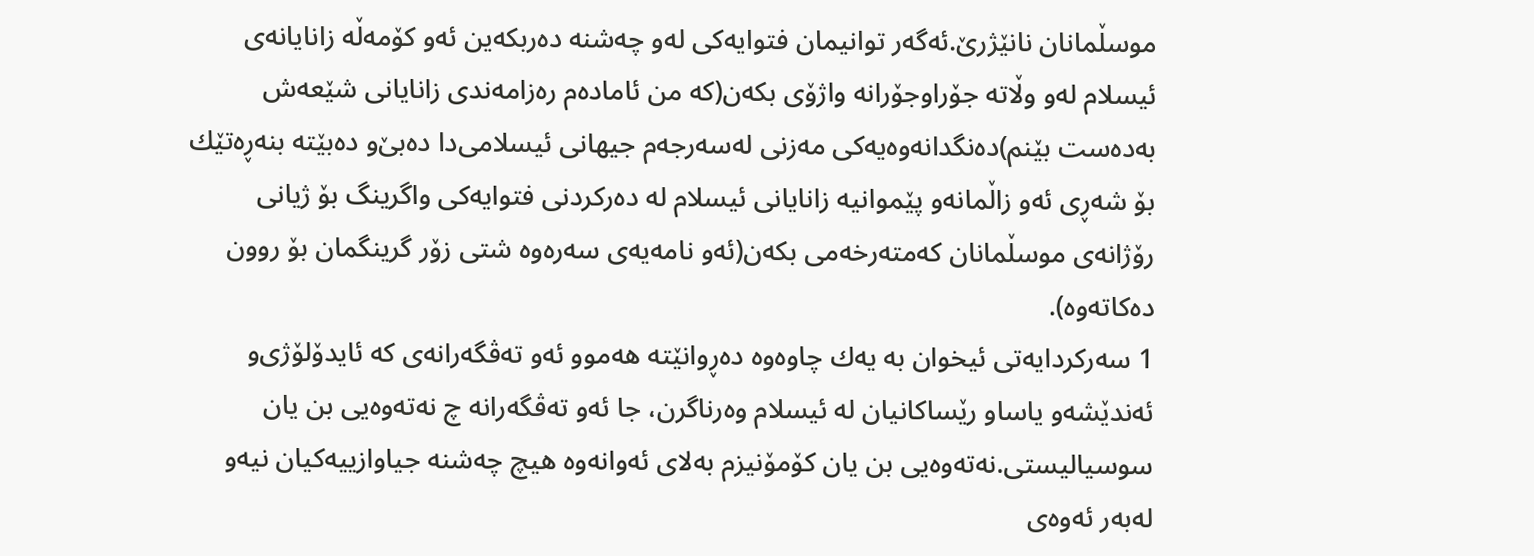موسڵمانان نانێژرێ‌.ئه‌گه‌ر توانیمان فتوایه‌كی‌ له‌و چه‌شنه‌ ده‌ربكه‌ین ئه‌و كۆمه‌ڵه‌ زانایانه‌ی‌ ئیسلام له‌و وڵاته‌ جۆراوجۆرانه‌ واژۆی‌ بكه‌ن(كه‌ من ئاماده‌م ره‌زامه‌ندی‌ زانایانی‌ شێعه‌ش به‌ده‌ست بێنم)ده‌نگدانه‌وه‌یه‌كی‌ مه‌زنی‌ له‌سه‌رجه‌م جیهانی‌ ئیسلامی‌دا ده‌بێ‌‌و ده‌بێته‌ بنه‌ڕه‌تێك بۆ شه‌ڕی‌ ئه‌و زاڵمانه‌‌و پێموانیه‌ زانایانی‌ ئیسلام له‌ ده‌ركردنی‌ فتوایه‌كی‌ واگرینگ بۆ ژیانی‌ رۆژانه‌ی‌ موسڵمانان كه‌مته‌رخه‌می‌ بكه‌ن(ئه‌و نامه‌یه‌ی‌ سه‌ره‌وه‌ شتی‌ زۆر گرینگمان بۆ روون ده‌كاته‌وه‌).
1 سه‌ركردایه‌تی‌ ئیخوان به‌ یه‌ك چاوه‌وه‌ ده‌ڕوانێته‌ هه‌موو ئه‌و ته‌ڤگه‌رانه‌ی‌ كه‌ ئایدۆلۆژی‌‌و ئه‌ندێشه‌‌و یاسا‌و رێساكانیان له‌ ئیسلام وه‌رناگرن، جا ئه‌و ته‌ڤگه‌رانه‌ چ نه‌ته‌وه‌یی‌ بن یان سوسیالیستی‌.نه‌ته‌وه‌یی‌ بن یان كۆمۆنیزم به‌لای‌ ئه‌وانه‌وه‌ هیچ چه‌شنه‌ جیاوازییه‌كیان نیه‌‌و له‌به‌ر ئه‌وه‌ی‌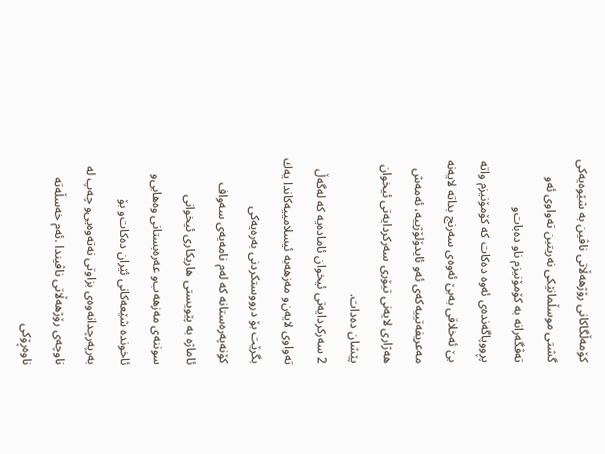كۆمه‌ڵگاكانی‌ رۆژهه‌ڵاتی‌ ناڤین به‌ شێوه‌یه‌كی‌ گشتی‌ موسڵمانێكی‌ نه‌ریتین ته‌واوی‌ ئه‌و ته‌ڤگه‌رانه‌ به‌ كۆمۆنیزم ناو ده‌بات‌و پڕووپاگه‌نده‌ی‌ ئه‌وه‌ ده‌كات كه‌ كۆمۆنیزم واته‌ بێ‌ ئه‌خلاقی‌ به‌بێ‌ ئه‌وه‌ی‌ سه‌رنج بداته‌ لایه‌نه‌ مه‌عریفه‌تییه‌كه‌ی‌ ئه‌و ئایدۆلۆژییه‌، ئه‌مه‌ش هه‌ژاری‌ لایه‌نی‌ تیۆری‌ سه‌ركردایه‌تی‌ ئیخوان پێشان ده‌دات.
2 سه‌ركردایه‌تی‌ ئیخوان ئاماده‌یه‌ كه‌ له‌گه‌ڵ ته‌واوی‌ لایه‌ن‌و مه‌زهه‌به‌ ئیسلامییه‌كاندا یه‌ك بگرێت بۆ درووستكردنی‌ به‌ره‌یه‌كی‌ كۆنه‌په‌ره‌ستانه‌ كه‌ له‌م نامه‌یه‌ی‌ سه‌واف ئاماژه‌ به‌ پێویستی‌ هاریكاری‌ ئیخوانی‌ سوننه‌ی‌ مه‌زهه‌ب‌و عه‌ره‌بستانی‌ وه‌هابی‌‌و ئاخونده‌ شێعه‌كانی‌ ئێران ده‌كات‌و بۆ به‌رپه‌رچدانه‌وه‌ی‌ بزاوتی‌ نه‌ته‌وه‌یی‌‌و چه‌پ له‌ ناوچه‌ی‌ رۆژهه‌ڵاتی‌ ناڤیندا .ئه‌م خه‌سڵه‌ته‌ ناوه‌ڕۆكی‌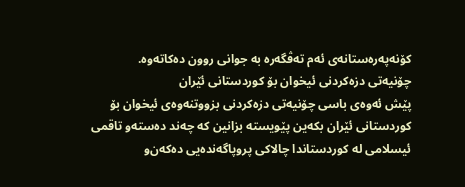كۆنه‌په‌ره‌ستانه‌ی‌ ئه‌م ته‌ڤگه‌ره‌ به‌ جوانی‌ روون ده‌كاته‌وه‌.
چۆنیه‌تی‌ دزه‌كردنی‌ ئیخوان بۆ كوردستانی‌ ئێران
پێش ئه‌وه‌ی‌ باسی‌ چۆنیه‌تی‌ دزه‌كردنی‌ بزووتنه‌وه‌ی‌ ئیخوان بۆ كوردستانی‌ ئێران بكه‌ین پێویسته‌ بزانین كه‌ چه‌ند ده‌سته‌‌و تاقمی‌ ئیسلامی‌ له‌ كوردستاندا چالاكی‌ پروپاگه‌نده‌یی‌ ده‌كه‌ن‌و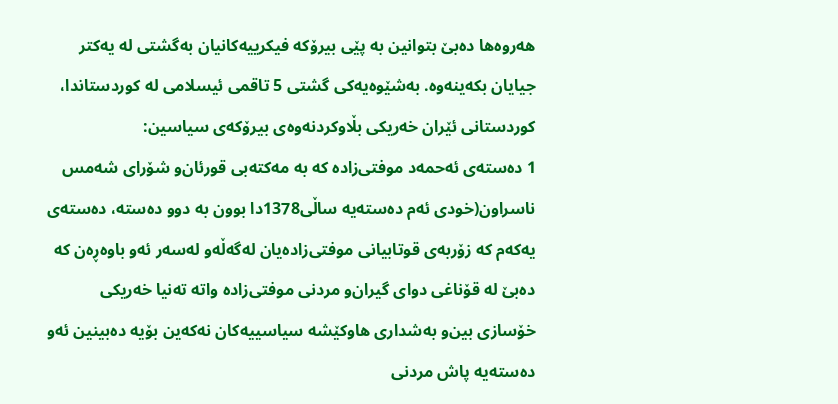هه‌روه‌ها ده‌بێ‌ بتوانین به‌ پێی‌ بیرۆكه‌ فیكرییه‌كانیان به‌گشتی‌ له‌ یه‌كتر جیایان بكه‌ینه‌وه‌. به‌شێوه‌یه‌كی‌ گشتی‌ 5 تاقمی‌ ئیسلامی‌ له‌ كوردستاندا، كوردستانی‌ ئێران خه‌ریكی‌ بڵاوكردنه‌وه‌ی‌ بیرۆكه‌ی‌ سیاسین:
1 ده‌سته‌ی‌ ئه‌حمه‌د موفتی‌زاده‌ كه‌ به‌ مه‌كته‌بی‌ قورئان‌و شۆرای‌ شه‌مس ناسراون(خودی‌ ئه‌م ده‌سته‌یه‌ ساڵی‌1378دا بوون به‌ دوو ده‌سته‌، ده‌سته‌ی‌ یه‌كه‌م كه‌ زۆربه‌ی‌ قوتابیانی‌ موفتی‌زاده‌یان له‌گه‌ڵه‌‌و له‌سه‌ر ئه‌و باوه‌ڕه‌ن كه‌ ده‌بێ‌ له‌ قۆناغی‌ دوای‌ گیران‌و مردنی‌ موفتی‌زاده‌ واته‌ ته‌نیا خه‌ریكی‌ خۆسازی‌ بین‌و به‌شداری‌ هاوكێشه‌ سیاسییه‌كان نه‌كه‌ین بۆیه‌ ده‌بینین ئه‌و ده‌سته‌یه‌ پاش مردنی‌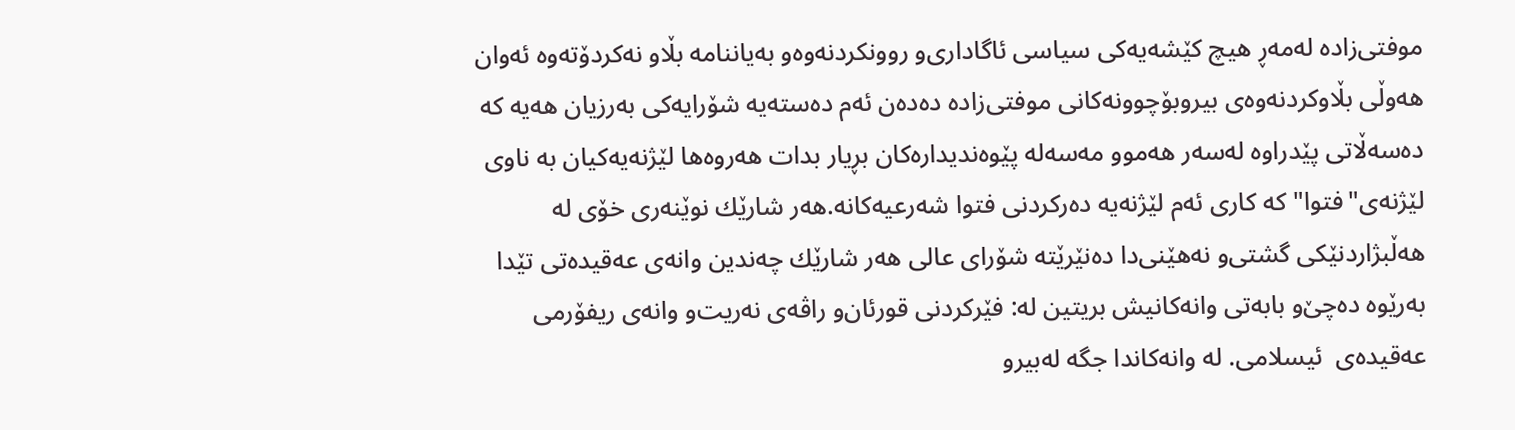موفتی‌زاده‌ له‌مه‌ڕ هیچ كێشه‌یه‌كی‌ سیاسی‌ ئاگاداری‌‌و روونكردنه‌وه‌‌و به‌یاننامه‌ بڵاو نه‌كردۆته‌وه‌ ئه‌وان هه‌وڵی‌ بڵاوكردنه‌وه‌ی‌ بیروبۆچوونه‌كانی‌ موفتی‌زاده‌ ده‌ده‌ن ئه‌م ده‌سته‌یه‌ شۆرایه‌كی‌ به‌رزیان هه‌یه‌ كه‌ ده‌سه‌ڵاتی‌ پێدراوه‌ له‌سه‌ر هه‌موو مه‌سه‌له‌ پێوه‌ندیداره‌كان بڕیار بدات هه‌روه‌ها لێژنه‌یه‌كیان به‌ ناوی‌ لێژنه‌ی‌"فتوا" كه‌ كاری‌ ئه‌م لێژنه‌یه‌ ده‌ركردنی‌ فتوا شه‌رعیه‌كانه‌.هه‌ر شارێك نوێنه‌ری‌ خۆی‌ له‌ هه‌ڵبژاردنێكی‌ گشتی‌‌و نه‌هێنی‌دا ده‌نێرێته‌ شۆرای‌ عالی‌ هه‌ر شارێك چه‌ندین وانه‌ی‌ عه‌قیده‌تی‌ تێدا به‌رێوه‌ ده‌چێ‌‌و بابه‌تی‌ وانه‌كانیش بریتین له‌: فێركردنی‌ قورئان‌و راڤه‌ی‌ نه‌ریت‌و وانه‌ی‌ ریفۆرمی‌ عه‌قیده‌ی‌  ئیسلامی‌. له‌ وانه‌كاندا جگه‌ له‌بیر‌و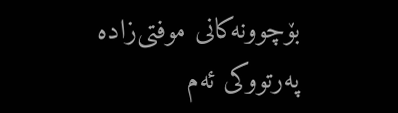بۆچوونه‌كانی‌ موفتی‌زاده‌ په‌رتووكی‌ ئه‌م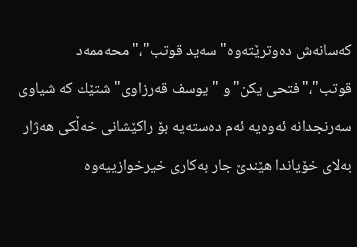كه‌سانه‌ش ده‌وترێته‌وه‌"سه‌ید قوتب"،" محه‌ممه‌د قوتب"،"فتحی‌ یكن"و "یوسف قه‌رزاوی‌"شتێك كه‌ شیاوی‌ سه‌رنجدانه‌ ئه‌وه‌یه‌ ئه‌م ده‌سته‌یه‌ بۆ راكێشانی‌ خه‌ڵكی‌ هه‌ژار به‌لای‌ خۆیاندا هێندێ‌ جار به‌كاری‌ خیرخوازییه‌وه‌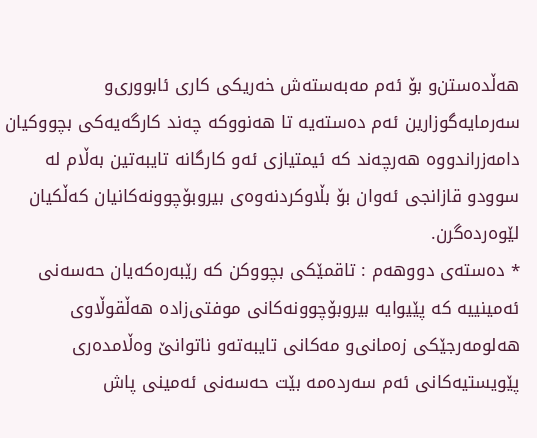هه‌ڵده‌ستن‌و بۆ ئه‌م مه‌به‌سته‌ش خه‌ریكی‌ كاری‌ ئابووری‌‌و سه‌رمایه‌گوزارین ئه‌م ده‌سته‌یه‌ تا هه‌نووكه‌ چه‌ند كارگه‌یه‌كی‌ بچووكیان دامه‌زراندووه‌ هه‌رچه‌ند كه‌ ئیمتیازی‌ ئه‌و كارگانه‌ تایبه‌تین به‌ڵام له‌ سوود‌و قازانجی‌ ئه‌وان بۆ بڵاوكردنه‌وه‌ی‌ بیر‌وبۆچوونه‌كانیان كه‌ڵكیان لێوه‌رده‌گرن.
* ده‌سته‌ی‌ دووهه‌م : تاقمێكی‌ بچووكن كه‌ رێبه‌ره‌كه‌یان حه‌سه‌نی‌ ئه‌مینییه‌ كه‌ پێیوایه‌ بیر‌وبۆچوونه‌كانی‌ موفتی‌زاده‌ هه‌ڵقوڵاوی‌ هه‌لومه‌رجێكی‌ زه‌مانی‌‌و مه‌كانی‌ تایبه‌ته‌‌و ناتوانێ‌ وه‌ڵامده‌ری‌ پێویستیه‌كانی‌ ئه‌م سه‌رده‌مه‌ بێت حه‌سه‌نی‌ ئه‌مینی‌ پاش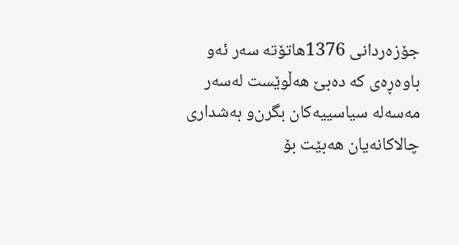جۆزه‌ردانی‌ 1376هاتۆته‌ سه‌ر ئه‌و باوه‌ڕه‌ی‌ كه‌ ده‌بێ‌ هه‌ڵوێست له‌سه‌ر مه‌سه‌له‌ سیاسییه‌كان بگرن‌و به‌شداری‌ چالاكانه‌یان هه‌بێت بۆ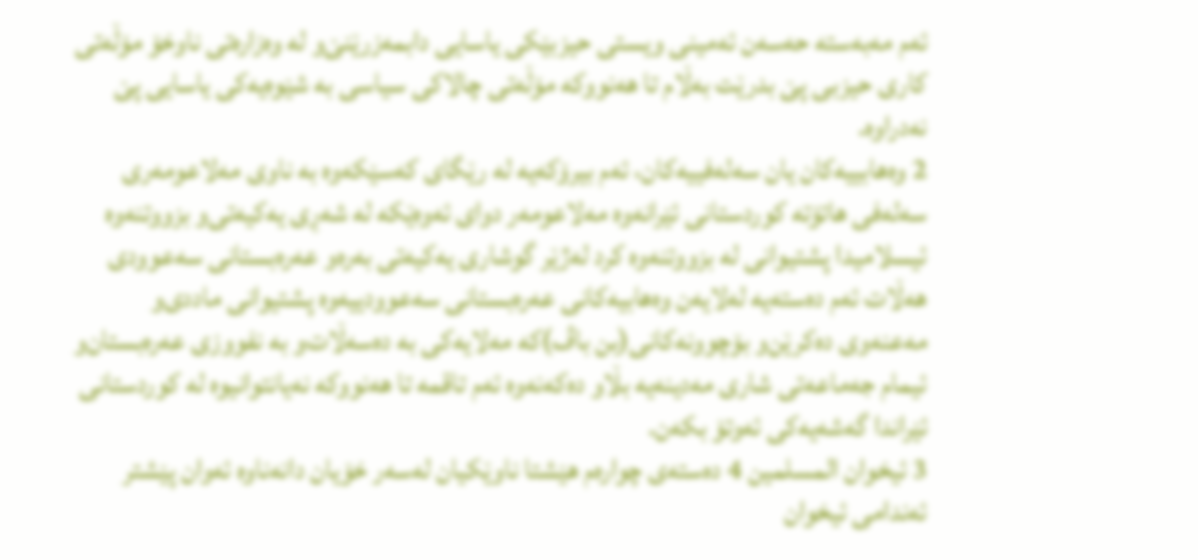ئه‌م مه‌به‌سته‌ حه‌سه‌ن ئه‌مینی‌ ویستی‌ حیزبێكی‌ یاسایی‌ دابمه‌زرێنێ‌‌و له‌ وه‌زاره‌تی‌ ناوخۆ مۆڵه‌تی‌ كاری‌ حیزبی‌ پێ‌ بدرێت به‌ڵام تا هه‌نووكه‌ مۆڵه‌تی‌ چالاكی‌ سیاسی‌ به‌ شێوه‌یه‌كی‌ یاسایی‌ پێ‌ نه‌دراوه‌.
2 وه‌هابییه‌كان یان سه‌له‌فییه‌كان، ئه‌م بیرۆكه‌یه‌ له‌ رێگای‌ كه‌سێكه‌وه‌ به‌ ناوی‌ مه‌لاعومه‌ری‌ سه‌له‌فی‌ هاتۆته‌ كوردستانی‌ ئێرانه‌وه‌ مه‌لاعومه‌ر دوای‌ ئه‌وه‌ێكه‌ له‌ شه‌ڕی‌ یه‌كیه‌تی‌‌و بزووتنه‌وه‌ ئیسلامیدا پشتیوانی‌ له‌ بزووتنه‌وه‌ كرد له‌ژێر گوشاری‌ یه‌كیه‌تی‌ به‌ره‌و عه‌ره‌بستانی‌ سه‌عوودی‌ هه‌ڵات ئه‌م ده‌سته‌یه‌ له‌لایه‌ن وه‌هابیه‌كانی‌ عه‌ره‌بستانی‌ سه‌عوودییه‌وه‌ پشتیوانی‌ ماددی‌‌و مه‌عنه‌وی‌ ده‌كرێن‌و بۆچوونه‌كانی‌(بن باڤ)كه‌ مه‌لایه‌كی‌ به‌ ده‌سه‌ڵات‌و به‌ نفووزی‌ عه‌ره‌بستان‌و ئیمام جه‌ماعه‌تی‌ شاری‌ مه‌دینه‌یه‌ بڵاو ده‌كه‌نه‌وه‌ ئه‌م تاقمه‌ تا هه‌نووكه‌ نه‌یانتوانیوه‌ له‌ كوردستانی‌ ئێراندا گه‌شه‌یه‌كی‌ ئه‌وتۆ بكه‌ن.
3 ئیخوان المسلمین 4 ده‌سته‌ی‌ چواره‌م هێشتا ناوێكیان له‌سه‌ر خۆیان دانه‌ناوه‌ ئه‌وان پێشتر ئه‌ندامی‌ ئیخوان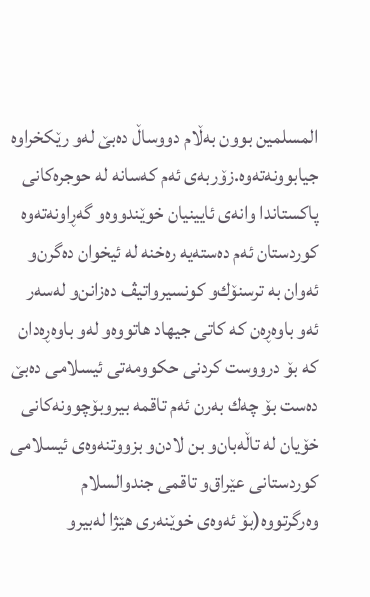المسلمین بوون به‌ڵام دووساڵ ده‌بێ‌ له‌و رێكخراوه‌ جیابوونه‌ته‌وه‌.زۆربه‌ی‌ ئه‌م كه‌سانه‌ له‌ حوجره‌كانی‌ پاكستاندا وانه‌ی‌ ئایینیان خوێندووه‌‌و گه‌ڕاونه‌ته‌وه‌ كوردستان ئه‌م ده‌سته‌یه‌ ره‌خنه‌ له‌ ئیخوان ده‌گرن‌و ئه‌وان به‌ ترسنۆك‌و كونسیرواتیڤ ده‌زانن‌و له‌سه‌ر ئه‌و باوه‌ڕه‌ن كه‌ كاتی‌ جیهاد هاتووه‌‌و له‌و باوه‌ڕه‌دان كه‌ بۆ درووست كردنی‌ حكوومه‌تی‌ ئیسلامی‌ ده‌بێ‌ ده‌ست بۆ چه‌ك به‌رن ئه‌م تاقمه‌ بیروبۆچوونه‌كانی‌ خۆیان له‌ تاڵه‌بان‌و بن لادن‌و بزووتنه‌وه‌ی‌ ئیسلامی‌ كوردستانی‌ عێراق‌و تاقمی‌ جندوالسلام وه‌رگرتووه‌(بۆ ئه‌وه‌ی‌ خوێنه‌ری‌ هێژا له‌بیر‌و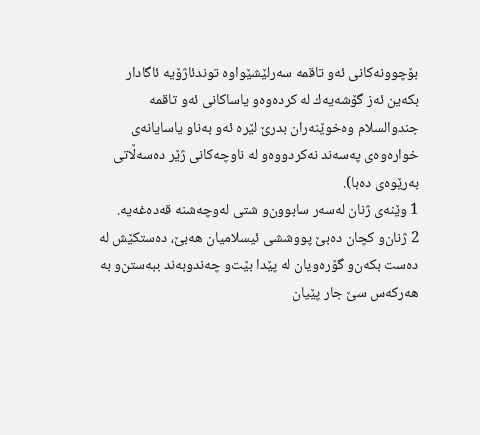بۆچوونه‌كانی‌ ئه‌و تاقمه‌ سه‌رلێشێواوه‌ توندئاژۆیه‌ ئاگادار بكه‌ین ئه‌ز گۆشه‌یه‌ك له‌ كرده‌وه‌‌و یاساكانی‌ ئه‌و تاقمه‌ جندوالسلام وه‌خوێنه‌ران بدرێ‌ لێره‌ ئه‌و به‌ناو یاسایانه‌ی‌ خواره‌وه‌ی‌ په‌سه‌ند نه‌كردووه‌‌و له‌ ناوچه‌كانی‌ ژێر ده‌سه‌ڵاتی‌ به‌رێوه‌ی‌ ده‌با).
1 وێنه‌ی‌ ژنان له‌سه‌ر سابوون‌و شتی‌ له‌وچه‌شنه‌ قه‌ده‌غه‌یه‌.
2 ژنان‌و كچان ده‌بێ‌ پووششی‌ ئیسلامیان هه‌بێ‌، ده‌ستكێش له‌ ده‌ست بكه‌ن‌و گۆره‌ویان له‌ پێدا بێت‌و چه‌ند‌وبه‌ند ببه‌ستن‌و به‌ هه‌ركه‌س سێ‌ جار پێیان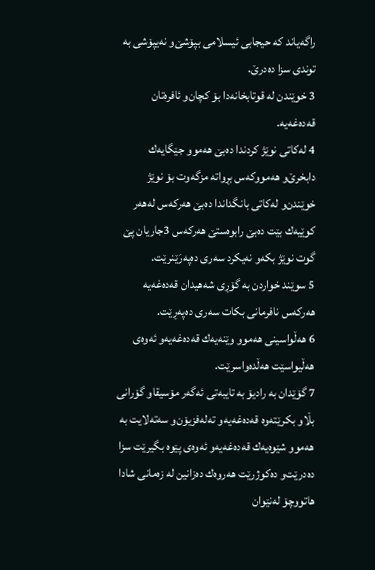راگه‌یاند كه‌ حیجابی‌ ئیسلامی‌ بپۆشێ‌‌و نه‌یپۆشی‌ به‌ توندی‌ سزا ده‌درێ‌.
3 خوێندن له‌ قوتابخانه‌دا بۆ كچان‌و ئافره‌تان قه‌ده‌غه‌یه‌.
4 له‌كاتی‌ نوێژ كردندا ده‌بێ‌ هه‌موو جێگایه‌ك دابخرێ‌‌و هه‌مووكه‌س بڕواته‌ مزگه‌وت بۆ نوێژ خوێندن‌و له‌كاتی‌ بانگداندا ده‌بێ‌ هه‌ركه‌س له‌هه‌ر كوێیه‌ك بێت ده‌بێ‌ رابوه‌ستێ‌ هه‌ركه‌س 3جاریان پێ‌ گوت نوێژ بكه‌‌و نه‌یكرد سه‌ری‌ ده‌په‌رَێنرێت.
5 سوێند خواردن به‌ گۆڕی‌ شه‌هیدان قه‌ده‌غه‌یه‌ هه‌ركه‌س نافرمانی‌ بكات سه‌ری‌ ده‌په‌ڕێت.
6 هه‌ڵواسینی‌ هه‌موو وێنه‌یه‌ك قه‌ده‌غه‌یه‌‌و ئه‌وه‌ی‌ هه‌ڵیواسێت هه‌ڵده‌واسرێت.
7 گۆێدان به‌ رادیۆ به‌ تایبه‌تی‌ ئه‌گه‌ر مۆسیقا‌و گۆرانی‌ بڵاو بكرێته‌وه‌ قه‌ده‌غه‌یه‌‌و ته‌له‌فزیۆن‌و سه‌ته‌لایت به‌ هه‌موو شێوه‌یه‌ك قه‌ده‌غه‌یه‌‌و ئه‌وه‌ی‌ پێوه‌ بگیرێت سزا ده‌درێت‌و ده‌كوژرێت هه‌روه‌ك ده‌زانین له‌ زه‌مانی‌ شادا هاتووچۆ له‌نێوان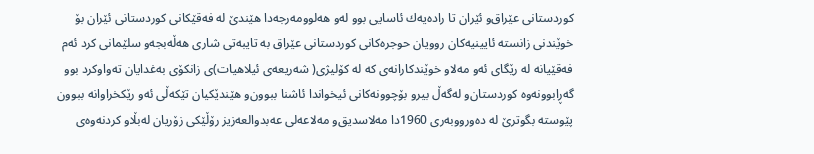كوردستانی‌ عێراق‌و ئێران تا راده‌یه‌ك ئاسایی‌ بوو له‌و هه‌لوومه‌رجه‌دا هێندێ‌ له‌ فه‌قێكانی‌ كوردستانی‌ ئێران بۆ خوێندنی‌ زانسته‌ ئایینیه‌كان روویان حوجره‌كانی‌ كوردستانی‌ عێراق به‌ تایبه‌تی‌ شاری‌ هه‌ڵه‌بجه‌‌و سلێمانی‌ كرد ئه‌م فه‌قێیانه‌ له‌ رێگای‌ ئه‌و مه‌لا‌و خوێندكارانه‌ی‌ كه‌ له‌ كۆلیژی‌( شه‌ریعه‌ی‌ ئیلاهیات)ی‌ زانكۆی‌ به‌غدایان ته‌واوكرد بوو گه‌ڕابوونه‌وه‌ كوردستان‌و له‌گه‌ڵ بیر‌و بۆچوونه‌كانی‌ ئیخواندا ئاشنا ببوون‌و هێندێكیان تێكه‌ڵی‌ ئه‌و رێكخراوانه‌ ببوون پێوسته‌ بگوترێ‌ له‌ ده‌ورووبه‌ری‌ 1960دا مه‌لاسدیق‌و مه‌لاعه‌لی‌ عه‌بدوالعه‌زیز رۆڵێكی‌ زۆریان له‌بڵاو كردنه‌وه‌ی‌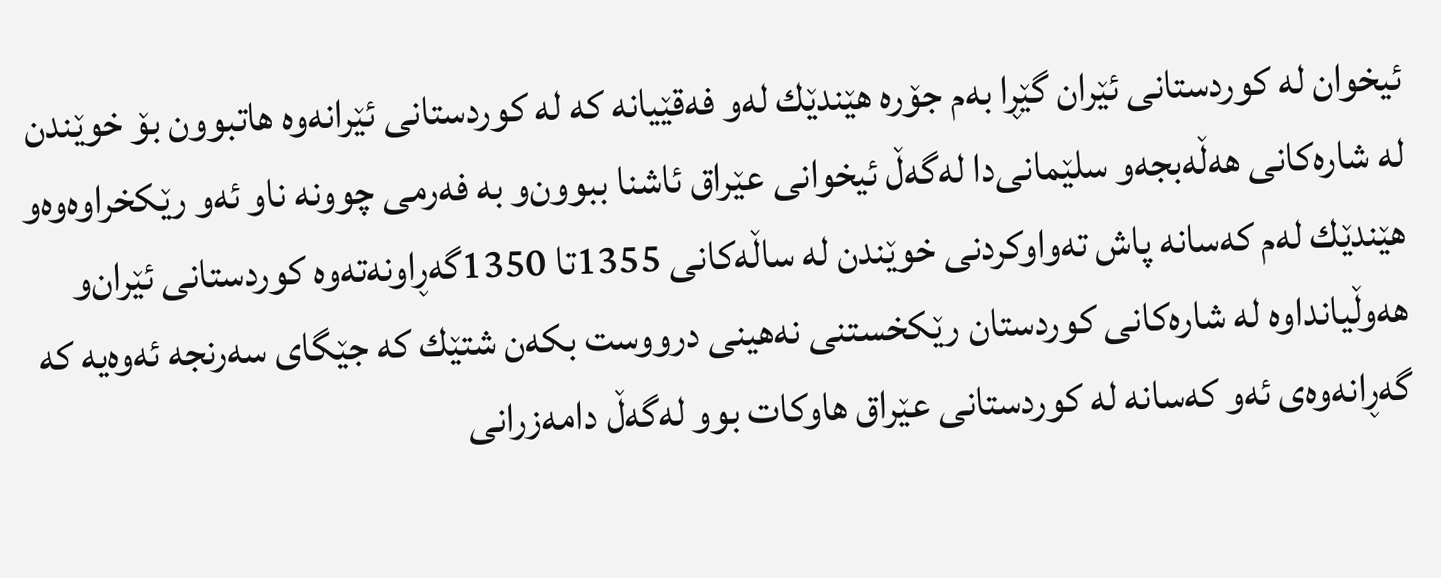ئیخوان له‌ كوردستانی‌ ئێران گێڕا به‌م جۆره‌ هێندێك له‌و فه‌قێیانه‌ كه‌ له‌ كوردستانی‌ ئێرانه‌وه‌ هاتبوون بۆ خوێندن له‌ شاره‌كانی‌ هه‌ڵه‌بجه‌‌و سلێمانی‌دا له‌گه‌ڵ ئیخوانی‌ عێراق ئاشنا ببوون‌و به‌ فه‌رمی‌ چوونه‌ ناو ئه‌و رێكخراوه‌وه‌‌و هێندێك له‌م كه‌سانه‌ پاش ته‌واوكردنی‌ خوێندن له‌ ساڵه‌كانی‌ 1355تا 1350گه‌ڕاونه‌ته‌وه‌ كوردستانی‌ ئێران‌و هه‌وڵیانداوه‌ له‌ شاره‌كانی‌ كوردستان رێكخستنی‌ نه‌هینی‌ درووست بكه‌ن شتێك كه‌ جێگای‌ سه‌رنجه‌ ئه‌وه‌یه‌ كه‌ گه‌ڕانه‌وه‌ی‌ ئه‌و كه‌سانه‌ له‌ كوردستانی‌ عێراق هاوكات بوو له‌گه‌ڵ دامه‌زرانی‌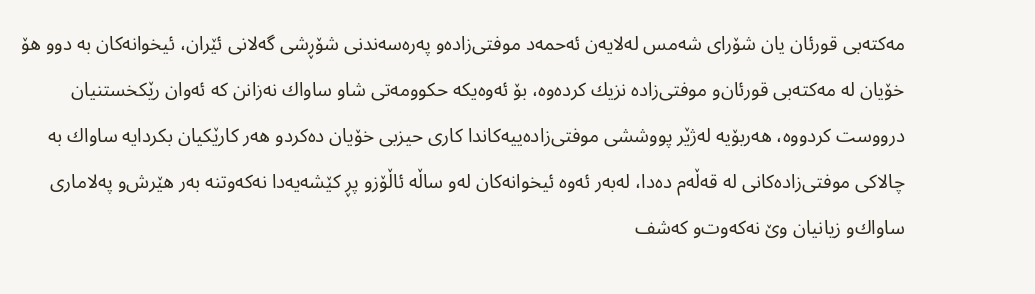مه‌كته‌بی‌ قورئان یان شۆرای‌ شه‌مس له‌لایه‌ن ئه‌حمه‌د موفتی‌زاده‌‌و په‌ره‌سه‌ندنی‌ شۆڕشی‌ گه‌لانی‌ ئێران، ئیخوانه‌كان به‌ دوو هۆ خۆیان له‌ مه‌كته‌بی‌ قورئان‌و موفتی‌زاده‌ نزیك كرده‌وه‌، بۆ ئه‌وه‌یكه‌ حكوومه‌تی‌ شا‌و ساواك نه‌زانن كه‌ ئه‌وان رێكخستنیان درووست كردووه‌، هه‌ربۆیه‌ له‌ژێر پووششی‌ موفتی‌زاده‌ییه‌كاندا كاری‌ حیزبی‌ خۆیان ده‌كرد‌و هه‌ر كارێكیان بكردایه‌ ساواك به‌ چالاكی‌ موفتی‌زاده‌كانی‌ له‌ قه‌ڵه‌م ده‌دا، له‌به‌ر ئه‌وه‌ ئیخوانه‌كان له‌و ساڵه‌ ئاڵۆز‌و پڕ كێشه‌یه‌دا نه‌كه‌وتنه‌ به‌ر هێرش‌و په‌لاماری‌ ساواك‌و زیانیان وێ‌ نه‌كه‌وت‌و كه‌شف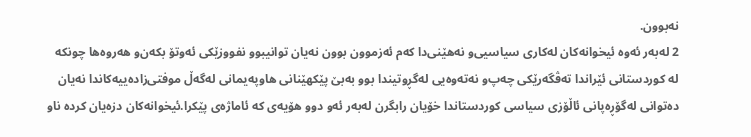نه‌بوون.
2 له‌به‌ر ئه‌وه‌ ئیخوانه‌كان له‌كاری‌ سیاسیی‌‌و نه‌هێنی‌دا كه‌م ئه‌زموون بوون نه‌یان توانیبوو نفووزێكی‌ ئه‌وتۆ بكه‌ن‌و هه‌روه‌ها چونكه‌ له‌ كوردستانی‌ ئێراندا ته‌ڤگه‌رێكی‌ چه‌پ‌و نه‌ته‌وه‌یی‌ له‌گڕوتیندا بوو به‌بێ‌ پێكهێنانی‌ هاوپه‌یمانی‌ له‌گه‌ڵ موفتی‌زاده‌ییه‌كاندا نه‌یان ده‌توانی‌ له‌گۆڕه‌پانی‌ ئاڵۆزی‌ سیاسی‌ كوردستاندا خۆیان رابگرن له‌به‌ر ئه‌و دوو هۆیه‌ی‌ كه‌ ئاماژه‌ی‌ پێكرا.ئیخوانه‌كان دزه‌یان كرده‌ ناو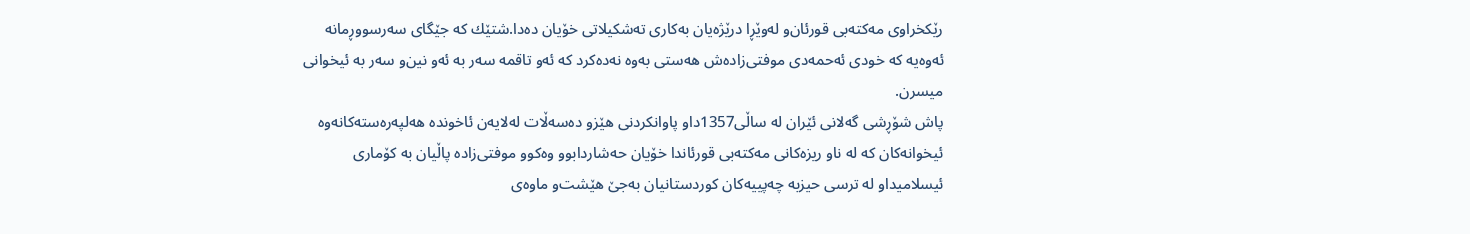رێكخراوی‌ مه‌كته‌بی‌ قورئان‌و له‌وێڕا درێژه‌یان به‌كاری‌ ته‌شكیلاتی‌ خۆیان ده‌دا.شتێك كه‌ جێگای‌ سه‌رسووڕمانه‌ ئه‌وه‌یه‌ كه‌ خودی‌ ئه‌حمه‌دی‌ موفتی‌زاده‌ش هه‌ستی‌ به‌وه‌ نه‌ده‌كرد كه‌ ئه‌و تاقمه‌ سه‌ر به‌ ئه‌و نین‌و سه‌ر به‌ ئیخوانی‌ میسرن.
پاش شۆڕشی‌ گه‌لانی‌ ئێران له‌ ساڵی‌1357دا‌و پاوانكردنی‌ هێز‌و ده‌سه‌ڵات له‌لایه‌ن ئاخونده‌ هه‌لپه‌ره‌سته‌كانه‌وه‌ ئیخوانه‌كان كه‌ له‌ ناو ریزه‌كانی‌ مه‌كته‌بی‌ قورئاندا خۆیان حه‌شاردابوو وه‌كوو موفتی‌زاده‌ پاڵیان به‌ كۆماری‌ ئیسلامیدا‌و له‌ ترسی‌ حیزبه‌ چه‌پییه‌كان كوردستانیان به‌جێ‌ هێشت‌و ماوه‌ی‌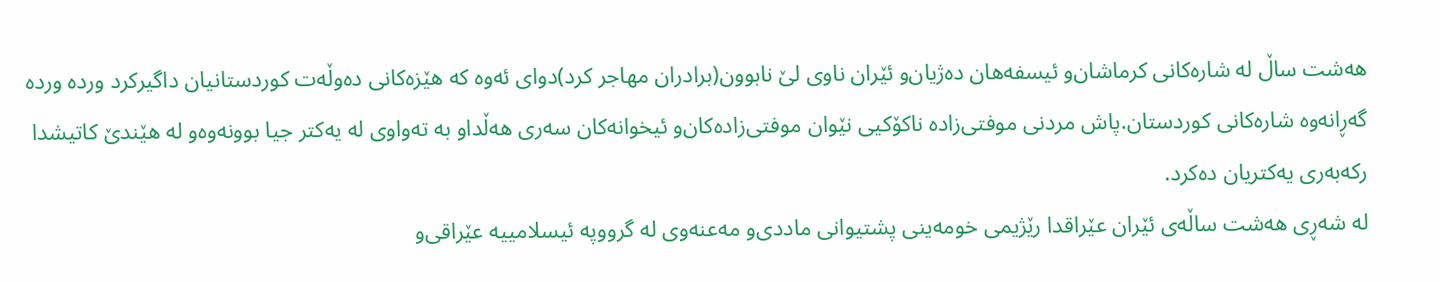هه‌شت ساڵ له‌ شاره‌كانی‌ كرماشان‌و ئیسفه‌هان ده‌ژیان‌و ئێران ناوی‌ لێ‌ نابوون(برادران مهاجر كرد)دوای‌ ئه‌وه‌ كه‌ هێزه‌كانی‌ ده‌وڵه‌ت كوردستانیان داگیركرد ورده‌ ورده‌ گه‌ڕانه‌وه‌ شاره‌كانی‌ كوردستان.پاش مردنی‌ موفتی‌زاده‌ ناكۆكیی‌ نێوان موفتی‌زاده‌كان‌و ئیخوانه‌كان سه‌ری‌ هه‌ڵدا‌و به‌ ته‌واوی‌ له‌ یه‌كتر جیا بوونه‌وه‌‌و له‌ هێندێ‌ كاتیشدا ركه‌به‌ری‌ یه‌كتریان ده‌كرد.
له‌ شه‌ڕی‌ هه‌شت ساڵه‌ی‌ ئێران عێراقدا رێژیمی‌ خومه‌ینی‌ پشتیوانی‌ ماددی‌‌و مه‌عنه‌وی‌ له‌ گرووپه‌ ئیسلامییه‌ عێراقی‌‌و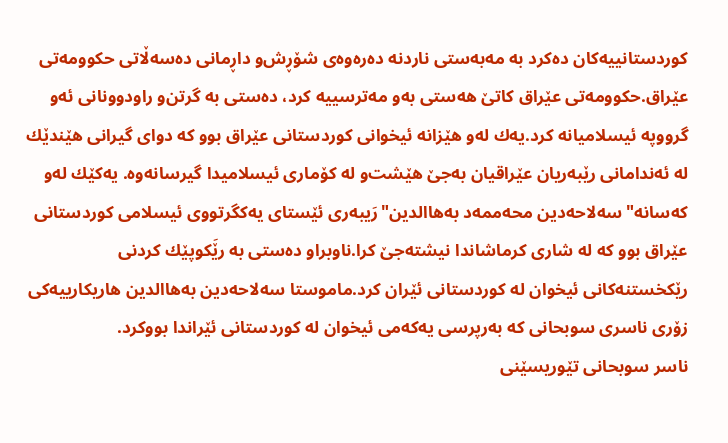كوردستانییه‌كان ده‌كرد به‌ مه‌به‌ستی‌ ناردنه‌ ده‌ره‌وه‌ی‌ شۆڕش‌و داڕمانی‌ ده‌سه‌ڵاتی‌ حكوومه‌تی‌ عێراق.حكوومه‌تی‌ عێراق كاتێ‌ هه‌ستی‌ به‌و مه‌ترسییه‌ كرد، ده‌ستی‌ به‌ گرتن‌و راودوونانی‌ ئه‌و گرووپه‌ ئیسلامیانه‌ كرد.یه‌ك له‌و هێزانه‌ ئیخوانی‌ كوردستانی‌ عێراق بوو كه‌ دوای‌ گیرانی‌ هێندێك له‌ ئه‌ندامانی‌ رێبه‌ریان عێراقیان به‌جێ‌ هێشت‌و له‌ كۆماری‌ ئیسلامیدا گیرسانه‌وه‌. یه‌كێك له‌و كه‌سانه‌"سه‌لاحه‌دین محه‌ممه‌د به‌هاالدین"رَیبه‌ری‌ ئێستای‌ یه‌كگرتووی‌ ئیسلامی‌ كوردستانی‌ عێراق بوو كه‌ له‌ شاری‌ كرماشاندا نیشته‌جێ‌ كرا.ناوبراو ده‌ستی‌ به‌ رێَكوپێك كردنی‌ رێكخستنه‌كانی‌ ئیخوان له‌ كوردستانی‌ ئێران كرد.ماموستا سه‌لاحه‌دین به‌هاالدین هاریكارییه‌كی‌ زۆری‌ ناسری‌ سوبحانی‌ كه‌ به‌رپرسی‌ یه‌كه‌می‌ ئیخوان له‌ كوردستانی‌ ئێراندا بووكرد.
ناسر سوبحانی‌ تێوریسێنی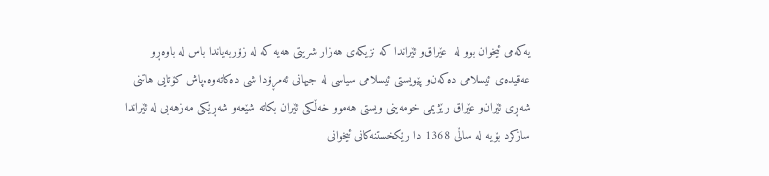یه‌كه‌می‌ ئیخوان بوو له‌  عێراق‌و ئێراندا كه‌ نزیكه‌ی‌ هه‌زار شریتی‌ هه‌یه‌ كه‌ له‌ زۆربه‌یاندا باس له‌ باوه‌ڕ‌و عه‌قیده‌ی‌ ئیسلامی‌ ده‌كه‌ن‌و پێویستی‌ ئیسلامی‌ سیاسی‌ له‌ جیهانی‌ ئه‌مڕۆدا شی‌ ده‌كاته‌وه‌.پاش كۆتایی‌ هاتنی‌ شه‌ڕی‌ ئێران‌و عێراق رێژیمی‌ خومه‌ینی‌ ویستی‌ هه‌موو خه‌ڵكی‌ ئێران بكاته‌ شێعه‌‌و شه‌ڕێكی‌ مه‌زهه‌بی‌ له‌ ئێراندا سازكرد بۆیه‌ له‌ ساڵی‌ 1368 دا رێكخستنه‌كانی‌ ئیخوانی‌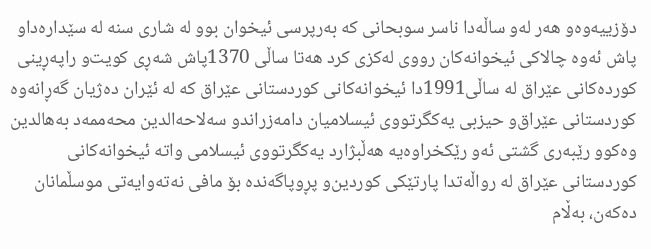دۆزییه‌وه‌‌و هه‌ر له‌و ساڵه‌دا ناسر سوبحانی‌ كه‌ به‌رپرسی‌ ئیخوان بوو له‌ شاری‌ سنه‌ له‌ سێداره‌دا‌و پاش ئه‌وه‌ چالاكی‌ ئیخوانه‌كان رووی‌ له‌كزی‌ كرد هه‌تا ساڵی‌ 1370پاش شه‌ڕی‌ كویت‌و راپه‌ڕینی‌ كورده‌كانی‌ عێراق له‌ ساڵی‌1991دا ئیخوانه‌كانی‌ كوردستانی‌ عێراق كه‌ له‌ ئێران ده‌ژیان گه‌ڕانه‌وه‌ كوردستانی‌ عێراق‌و حیزبی‌ یه‌كگرتووی‌ ئیسلامیان دامه‌زراند‌و سه‌لاحه‌الدین محه‌ممه‌د به‌هالدین وه‌كوو رێبه‌ری‌ گشتی‌ ئه‌و رێكخراوه‌یه‌ هه‌ڵبژارد یه‌كگرتووی‌ ئیسلامی‌ واته‌ ئیخوانه‌كانی‌ كوردستانی‌ عێراق له‌ رواڵه‌تدا پارتێكی‌ كوردین‌و پڕوپاگه‌نده‌ بۆ مافی‌ نه‌ته‌وایه‌تی‌ موسڵمانان ده‌كه‌ن، به‌ڵام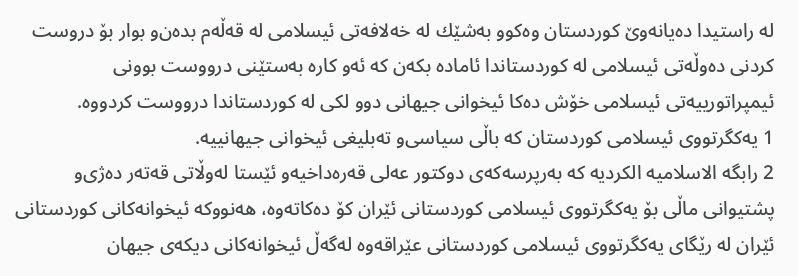له‌ راستیدا ده‌یانه‌وێ‌ كوردستان وه‌كوو به‌شێك له‌ خه‌لافه‌تی‌ ئیسلامی‌ له‌ قه‌ڵه‌م بده‌ن‌و بوار بۆ دروست كردنی‌ ده‌وڵه‌تی‌ ئیسلامی‌ له‌ كوردستاندا ئاماده‌ بكه‌ن كه‌ ئه‌و كاره‌ به‌ستێنی‌ درووست بوونی‌ ئیمپراتورییه‌تی‌ ئیسلامی‌ خۆش ده‌كا ئیخوانی‌ جیهانی‌ دوو لكی‌ له‌ كوردستاندا درووست كردووه‌.
1 یه‌كگرتووی‌ ئیسلامی‌ كوردستان كه‌ باڵی‌ سیاسی‌‌و ته‌بلیغی‌ ئیخوانی‌ جیهانییه‌.
2 رابگه الاسلامیه الكردیه كه‌ به‌رپرسه‌كه‌ی‌ دوكتور عه‌لی‌ قه‌ره‌داخیه‌‌و ئێستا له‌وڵاتی‌ قه‌ته‌ر ده‌ژی‌‌و پشتیوانی‌ ماڵی‌ بۆ یه‌كگرتووی‌ ئیسلامی‌ كوردستانی‌ ئێران كۆ ده‌كاته‌وه‌، هه‌نووكه‌ ئیخوانه‌كانی‌ كوردستانی‌ ئێران له‌ رێگای‌ یه‌كگرتووی‌ ئیسلامی‌ كوردستانی‌ عێراقه‌وه‌ له‌گه‌ڵ ئیخوانه‌كانی‌ دیكه‌ی‌ جیهان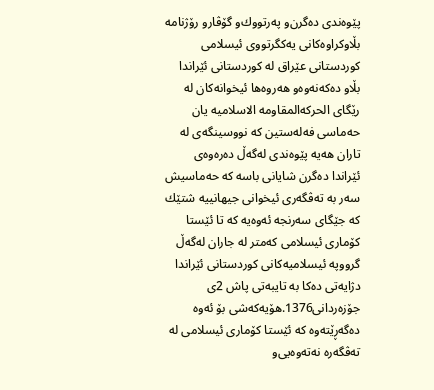پێوه‌ندی‌ ده‌گرن‌و په‌رتووك‌و گۆڤار‌و رۆژنامه‌ بڵاوكراوه‌كانی‌ یه‌كگرتووی‌ ئیسلامی‌ كوردستانی‌ عێراق له‌ كوردستانی‌ ئێراندا بڵاو ده‌كه‌نه‌وه‌‌و هه‌روه‌ها ئیخوانه‌كان له‌ رێگای‌ الحركه‌المقاومه‌ الاسلامیه‌ یان حه‌ماسی‌ فه‌له‌ستین كه‌ نووسینگه‌ی‌ له‌ تاران هه‌یه‌ پێوه‌ندی‌ له‌گه‌ڵ ده‌ره‌وه‌ی‌ ئێراندا ده‌گرن شایانی‌ باسه‌ كه‌ حه‌ماسیش سه‌ر به‌ ته‌ڤگه‌ری‌ ئیخوانی‌ جیهانییه‌ شتێك كه‌ جێگای‌ سه‌رنجه‌ ئه‌وه‌یه‌ كه‌ تا ئێستا كۆماری‌ ئیسلامی‌ كه‌متر له‌ جاران له‌گه‌ڵ گرووپه‌ ئیسلامیه‌كانی‌ كوردستانی‌ ئێراندا دژایه‌تی‌ ده‌كا به‌ تایبه‌تی‌ پاش 2ی‌ جۆزه‌ردانی‌1376.هۆیه‌كه‌شی‌ بۆ ئه‌وه‌ ده‌گه‌ڕێته‌وه‌ كه‌ ئێستا كۆماری‌ ئیسلامی‌ له‌ ته‌ڤگه‌ره‌ نه‌ته‌وه‌یی‌‌و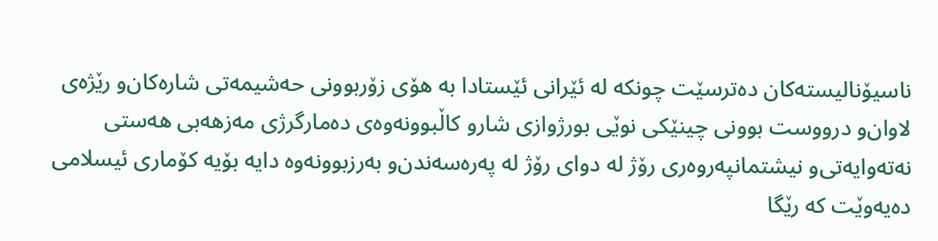ناسیۆنالیسته‌كان ده‌ترسێت چونكه‌ له‌ ئێرانی‌ ئێستادا به‌ هۆی‌ زۆربوونی‌ حه‌شیمه‌تی‌ شاره‌كان‌و رێژه‌ی‌ لاوان‌و درووست بوونی‌ چینێكی‌ نوێی‌ بورژوازی‌ شار‌و كاڵبوونه‌وه‌ی‌ ده‌مارگرژی‌ مه‌زهه‌بی‌ هه‌ستی‌ نه‌ته‌وایه‌تی‌‌و نیشتمانپه‌روه‌ری‌ رۆژ له‌ دوای‌ رۆژ له‌ په‌ره‌سه‌ندن‌و به‌رزبوونه‌وه‌ دایه‌ بۆیه‌ كۆماری‌ ئیسلامی‌ ده‌یه‌وێت كه‌ رێگا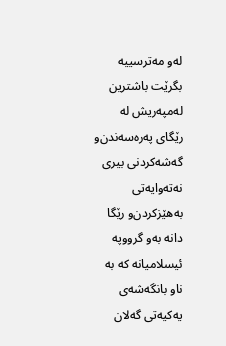له‌و مه‌ترسییه‌ بگرێت باشترین له‌مپه‌ریش له‌ رێگای‌ په‌ره‌سه‌ندن‌و گه‌شه‌كردنی‌ بیری‌ نه‌ته‌وایه‌تی‌ به‌هێزكردن‌و رێگا دانه‌ به‌و گرووپه‌ ئیسلامیانه‌ كه‌ به‌ ناو بانگه‌شه‌ی‌ یه‌كیه‌تی‌ گه‌لان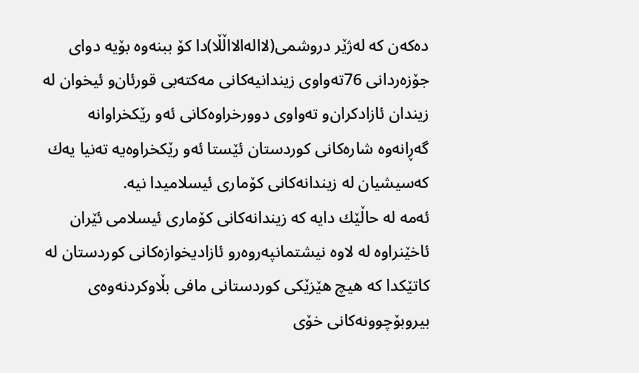ده‌كه‌ن كه‌ له‌ژێر دروشمی‌(لااله‌الااڵڵا)دا كۆ ببنه‌وه‌ بۆیه‌ دوای‌ جۆزه‌ردانی‌ 76ته‌واوی‌ زیندانیه‌كانی‌ مه‌كته‌بی‌ قورئان‌و ئیخوان له‌ زیندان ئازادكران‌و ته‌واوی‌ دوورخراوه‌كانی‌ ئه‌و رێكخراوانه‌ گه‌ڕانه‌وه‌ شاره‌كانی‌ كوردستان ئێستا ئه‌و رێكخراوه‌یه‌ ته‌نیا یه‌ك كه‌سیشیان له‌ زیندانه‌كانی‌ كۆماری‌ ئیسلامیدا نیه‌.
ئه‌مه‌ له‌ حاڵێك دایه‌ كه‌ زیندانه‌كانی‌ كۆماری‌ ئیسلامی‌ ئێران ئاخێنراوه‌ له‌ لاوه‌ نیشتمانپه‌روه‌ر‌و ئازادیخوازه‌كانی‌ كوردستان له‌ كاتێكدا كه‌ هیچ هێزێكی‌ كوردستانی‌ مافی‌ بڵاوكردنه‌وه‌ی‌ بیروبۆچوونه‌كانی‌ خۆی‌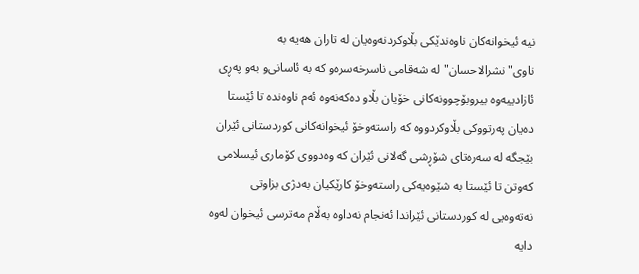نیه‌ ئیخوانه‌كان ناوه‌ندێكی‌ بڵاوكردنه‌وه‌یان له‌ تاران هه‌یه‌ به‌ ناوی‌"نشرالاحسان" له‌ شه‌قامی‌ ناسرخه‌سره‌و كه‌ به‌ ئاسانی‌‌و به‌و په‌ڕی‌ ئازادییه‌وه‌ بیروبۆچوونه‌كانی‌ خۆیان بڵاو ده‌كه‌نه‌وه‌ ئه‌م ناوه‌نده‌ تا ئێستا ده‌یان په‌رتووكی‌ بڵاوكردووه‌ كه‌ راسته‌وخۆ ئیخوانه‌كانی‌ كوردستانی‌ ئێران بێجگه‌ له‌ سه‌ره‌تای‌ شۆڕشی‌ گه‌لانی‌ ئێران كه‌ وه‌دووی‌ كۆماری‌ ئیسلامی‌ كه‌وتن تا ئێستا به‌ شێوه‌یه‌كی‌ راسته‌وخۆ كارێكیان به‌دژی‌ بزاوتی‌ نه‌ته‌وه‌یی‌ له‌ كوردستانی‌ ئێراندا ئه‌نجام نه‌داوه‌ به‌ڵام مه‌ترسی‌ ئیخوان له‌وه‌ دایه‌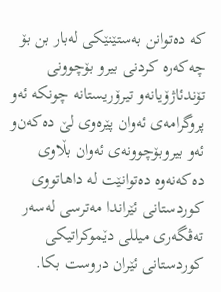كه‌ ده‌توانن به‌ستێنێكی‌ له‌بار بن بۆ چه‌كه‌ره‌ كردنی‌ بیرو بۆچوونی‌ تۆندئاژۆیانه‌‌و تیرۆریستانه‌ چونكه‌ ئه‌و پروگرامه‌ی‌ ئه‌وان پێره‌وی‌ لێ‌ ده‌كه‌ن‌و ئه‌و بیر‌وبۆچوونه‌ی‌ ئه‌وان بڵاوی‌ ده‌كه‌نه‌وه‌ ده‌توانێت له‌ داهاتووی‌ كوردستانی‌ ئێراندا مه‌ترسی‌ له‌سه‌ر ته‌ڤگه‌ری‌ میللی‌ دێموكراتیكی‌ كوردستانی‌ ئێران دروست بكا.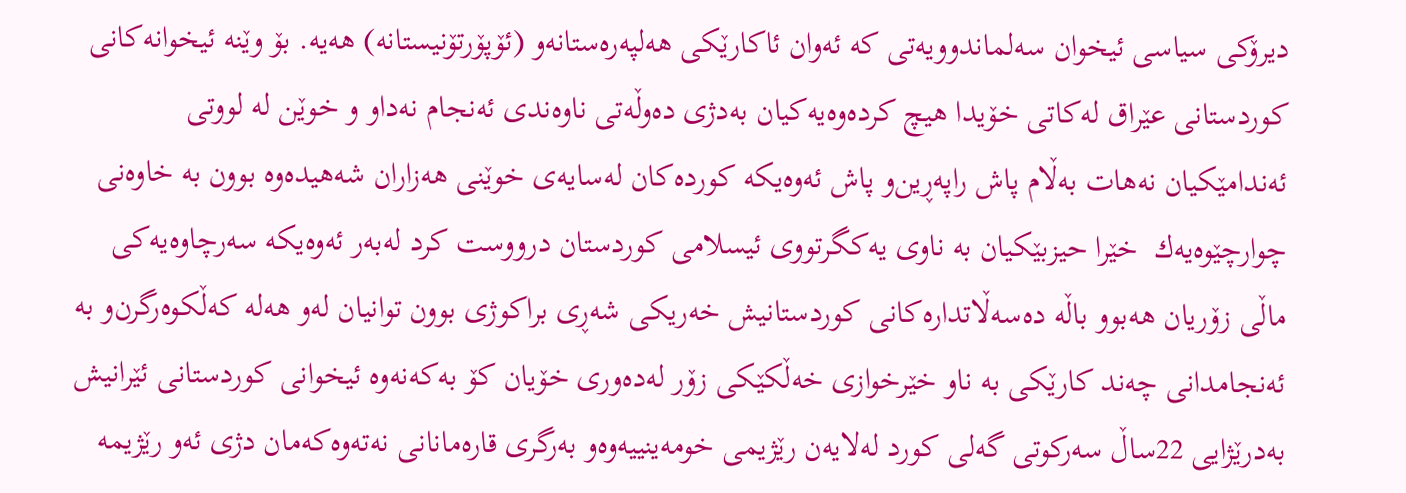دیرۆكی‌ سیاسی‌ ئیخوان سه‌لماندوویه‌تی‌ كه‌ ئه‌وان ئاكارێكی‌ هه‌لپه‌ره‌ستانه‌‌و (ئۆپۆرتۆنیستانه‌) هه‌یه‌. بۆ وێنه‌ ئیخوانه‌كانی‌ كوردستانی‌ عێراق له‌كاتی‌ خۆیدا هیچ كرده‌وه‌یه‌كیان به‌دژی‌ ده‌وڵه‌تی‌ ناوه‌ندی‌ ئه‌نجام نه‌داو و خوێن له‌ لووتی‌ ئه‌ندامێكیان نه‌هات به‌ڵام پاش راپه‌ڕین‌و پاش ئه‌وه‌یكه‌ كورده‌كان له‌سایه‌ی‌ خوێنی‌ هه‌زاران شه‌هیده‌وه‌ بوون به‌ خاوه‌نی‌ چوارچێوه‌یه‌ك  خێرا حیزبێكیان به‌ ناوی‌ یه‌كگرتووی‌ ئیسلامی‌ كوردستان درووست كرد له‌به‌ر ئه‌وه‌یكه‌ سه‌رچاوه‌یه‌كی‌ ماڵی‌ زۆریان هه‌بوو باڵه‌ ده‌سه‌ڵاتداره‌كانی‌ كوردستانیش خه‌ریكی‌ شه‌ڕی‌ براكوژی‌ بوون توانیان له‌و هه‌له‌ كه‌ڵكوه‌رگرن‌و به‌ ئه‌نجامدانی‌ چه‌ند كارێكی‌ به‌ ناو خێرخوازی‌ خه‌ڵكێكی‌ زۆر له‌ده‌وری‌ خۆیان كۆ به‌كه‌نه‌وه‌ ئیخوانی‌ كوردستانی‌ ئێرانیش به‌درێژایی‌ 22ساڵ سه‌ركوتی‌ گه‌لی‌ كورد له‌لایه‌ن رێژیمی‌ خومه‌ینییه‌وه‌‌و به‌رگری‌ قاره‌مانانی‌ نه‌ته‌وه‌كه‌مان دژی‌ ئه‌و رێژیمه‌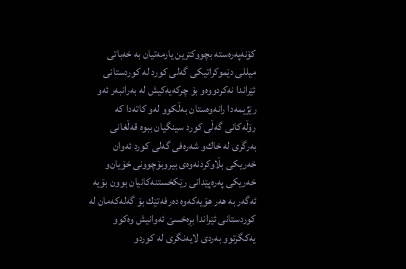كۆنه‌په‌ره‌سته‌ بچووكترین یارمه‌تیان به‌ خه‌باتی‌ میللی‌ دێموكراتیكی‌ گه‌لی‌ كورد له‌ كوردستانی‌ ئێراندا نه‌كردووه‌‌و بۆ چركه‌یه‌كیش له‌ به‌رانبه‌ر ئه‌و رێژیمه‌دا رانه‌وه‌ستان به‌ڵكوو له‌و كاته‌دا كه‌ رۆڵه‌كانی‌ گه‌ڵی‌ كورد سینگیان ببوه‌ قه‌ڵغانی‌ به‌رگری‌ له‌ خاك‌و شه‌ره‌فی‌ گه‌لی‌ كورد ئه‌وان خه‌ریكی‌ بڵاوكردنه‌وه‌ی‌ بیروبۆچوونی‌ خۆیان‌و خه‌ریكی‌ په‌ره‌پێدانی‌ رێكخستنه‌كانیان بوون بۆیه‌ ئه‌گه‌ر به‌ هه‌ر هۆیه‌كه‌وه‌ ده‌رفه‌تێك بۆ گه‌له‌كه‌مان له‌ كوردستانی‌ ئێراندا بڕه‌خسێ‌ ئه‌وانیش وه‌كوو یه‌كگرتوو به‌ردی‌ لایه‌نگری‌ له‌ كورد‌و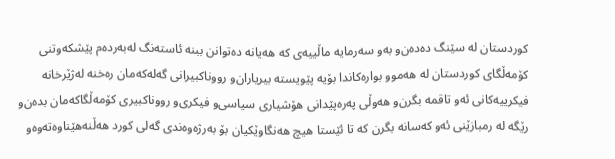كوردستان له‌ سێنگ ده‌ده‌ن‌و به‌و سه‌رمایه‌ ماڵییه‌ی‌ كه‌ هه‌یانه‌ ده‌توانن ببنه‌ ئاسته‌نگ له‌به‌رده‌م پێشكه‌وتنی‌ كۆمه‌ڵگای‌ كوردستان له‌ هه‌موو بواره‌كاندا بۆیه‌ پێویسته‌ بیریاران‌و رووناكبیرانی‌ گه‌له‌كه‌مان ره‌خنه‌ له‌ژێرخانه‌ فیكرییه‌كانی‌ ئه‌و تاقمه‌ بگرن‌و هه‌وڵی‌ په‌ره‌پێدانی‌ هۆشیاری‌ سیاسی‌‌و فیكری‌‌و رووناكبیری‌ كۆمه‌ڵگاكه‌مان بده‌ن‌و رێگه‌ له‌ رمبازێنی‌ ئه‌و كه‌سانه‌ بگرن كه‌ تا ئێستا هیچ هه‌نگاوێكیان بۆ به‌رژه‌وه‌ندی‌ گه‌لی‌ كورد هه‌ڵنه‌هێناوه‌ته‌وه‌‌و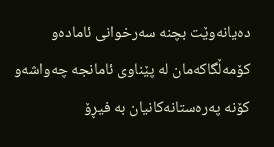ده‌یانه‌وێت بچنه‌ سه‌رخوانی‌ ئاماده‌‌و كۆمه‌ڵگاكه‌مان له‌ پێناوی‌ ئامانجه‌ چه‌واشه‌و كۆنه‌ په‌ره‌ستانه‌كانیان به‌ فیڕۆ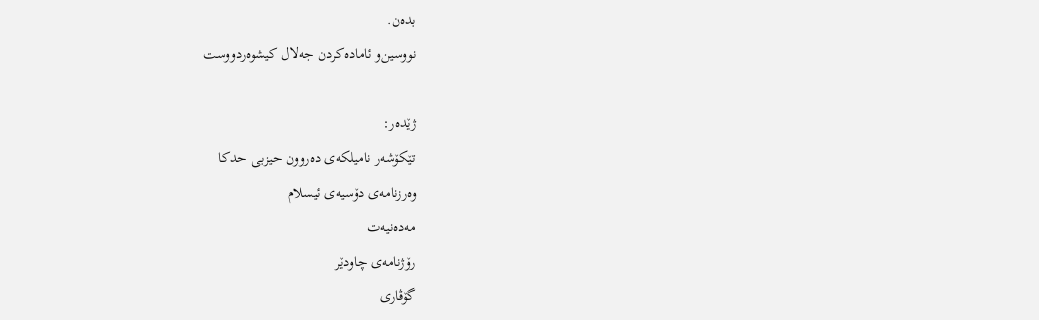بده‌ن.
نووسین‌و ئاماده‌كردن جه‌لال كیشوه‌ردووست

ژێده‌ر:
تێكۆشه‌ر نامیلكه‌ی‌ ده‌روون حیزبی‌ حدكا
وه‌رزنامه‌ی‌ دۆسیه‌ی‌ ئیسلام
مه‌ده‌نیه‌ت
رۆژنامه‌ی‌ چاودێر
گۆڤاری‌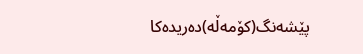پێشه‌نگ(كۆمه‌ڵه‌)ده‌ریده‌كا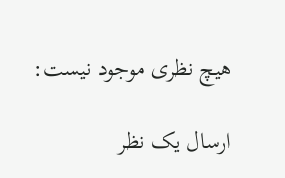هیچ نظری موجود نیست:

ارسال یک نظر